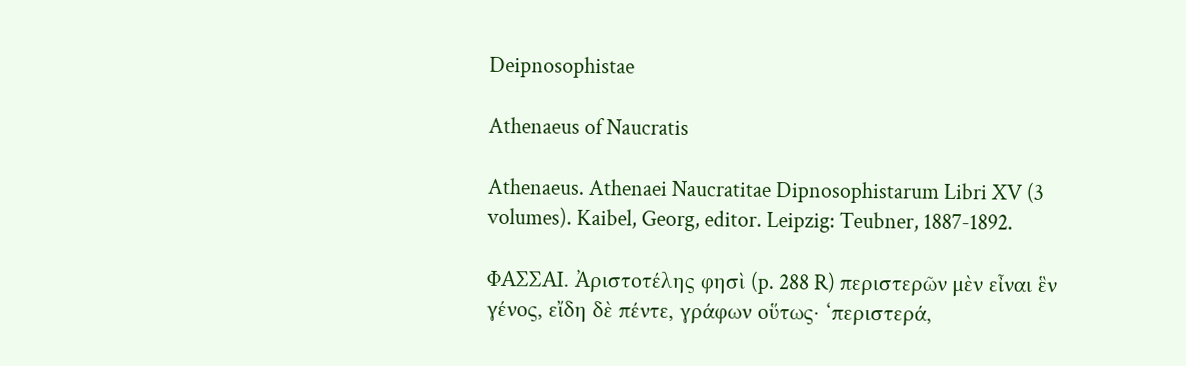Deipnosophistae

Athenaeus of Naucratis

Athenaeus. Athenaei Naucratitae Dipnosophistarum Libri XV (3 volumes). Kaibel, Georg, editor. Leipzig: Teubner, 1887-1892.

ΦΑΣΣΑΙ. Ἀριστοτέλης φησὶ (p. 288 R) περιστερῶν μὲν εἶναι ἓν γένος, εἴδη δὲ πέντε, γράφων οὕτως· ‘περιστερά,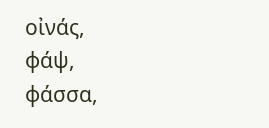οἰνάς, φάψ, φάσσα,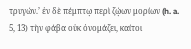τρυγών.’ ἐν δὲ πέμπτῳ περὶ ζῴων μορίων (h. a. 5, 13) τὴν φάβα οὐκ ὀνομάζει, καίτοι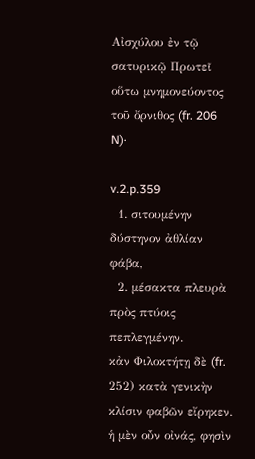Αἰσχύλου ἐν τῷ σατυρικῷ Πρωτεῖ οὕτω μνημονεύοντος τοῦ ὄρνιθος (fr. 206 N)·

v.2.p.359
  1. σιτουμένην δύστηνον ἀθλίαν φάβα,
  2. μέσακτα πλευρὰ πρὸς πτύοις πεπλεγμένην.
κἀν Φιλοκτήτῃ δὲ (fr. 252) κατὰ γενικὴν κλίσιν φαβῶν εἴρηκεν. ἡ μὲν οὖν οἰνάς, φησὶν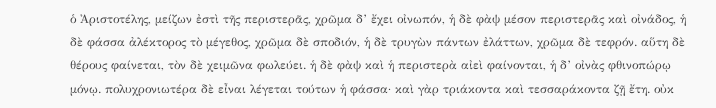ὁ Ἀριστοτέλης, μείζων ἐστὶ τῆς περιστερᾶς, χρῶμα δ’ ἔχει οἰνωπόν, ἡ δὲ φὰψ μέσον περιστερᾶς καὶ οἰνάδος, ἡ δὲ φάσσα ἀλέκτορος τὸ μέγεθος, χρῶμα δὲ σποδιόν, ἡ δὲ τρυγὼν πάντων ἐλάττων, χρῶμα δὲ τεφρόν. αὕτη δὲ θέρους φαίνεται, τὸν δὲ χειμῶνα φωλεύει. ἡ δὲ φὰψ καὶ ἡ περιστερὰ αἰεὶ φαίνονται, ἡ δ’ οἰνὰς φθινοπώρῳ μόνῳ. πολυχρονιωτέρα δὲ εἶναι λέγεται τούτων ἡ φάσσα· καὶ γὰρ τριάκοντα καὶ τεσσαράκοντα ζῇ ἔτη. οὐκ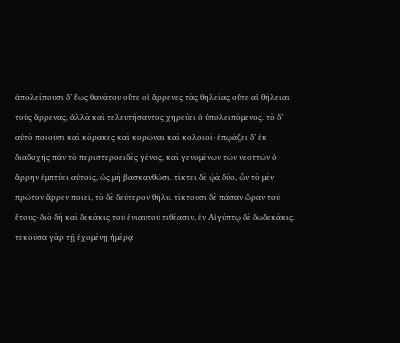ἀπολείπουσι δ’ ἕως θανάτου οὔτε οἱ ἄρρενες τὰς θηλείας οὔτε αἱ θήλειαι τοὺς ἄρρενας, ἀλλὰ καὶ τελευτήσαντος χηρεύει ὁ ὑπολειπόμενος. τὸ δ’ αὐτὸ ποιοῦσι καὶ κόρακες καὶ κορῶναι καὶ κολοιοί· ἐπῳάζει δ’ ἐκ διαδοχῆς πᾶν τὸ περιστεροειδὲς γένος, καὶ γενομένων τῶν νεοττῶν ὁ ἄρρην ἐμπτύει αὐτοῖς, ὡς μὴ βασκανθῶσι. τίκτει δὲ ᾠὰ δύο, ὧν τὸ μὲν πρῶτον ἄρρεν ποιεῖ, τὸ δὲ δεύτερον θῆλυ. τίκτουσι δὲ πᾶσαν ὥραν τοῦ ἔτους· διὸ δὴ καὶ δεκάκις τοῦ ἐνιαυτοῦ τιθέασιν, ἐν Αἰγύπτῳ δὲ δωδεκάκις. τεκοῦσα γὰρ τῇ ἐχομένῃ ἡμέρᾳ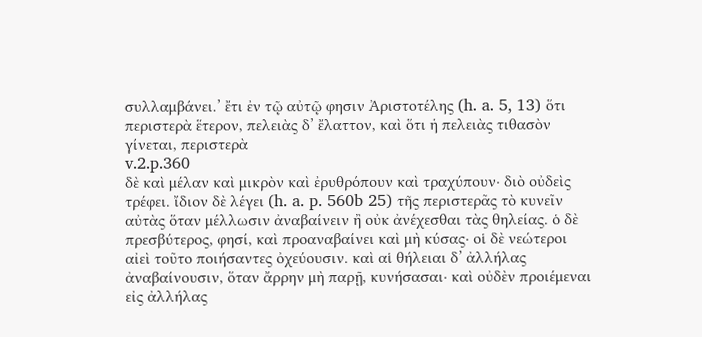συλλαμβάνει.’ ἔτι ἐν τῷ αὐτῷ φησιν Ἀριστοτέλης (h. a. 5, 13) ὅτι περιστερὰ ἕτερον, πελειὰς δ’ ἔλαττον, καὶ ὅτι ἡ πελειὰς τιθασὸν γίνεται, περιστερὰ
v.2.p.360
δὲ καὶ μέλαν καὶ μικρὸν καὶ ἐρυθρόπουν καὶ τραχύπουν· διὸ οὐδεὶς τρέφει. ἴδιον δὲ λέγει (h. a. p. 560b 25) τῆς περιστερᾶς τὸ κυνεῖν αὐτὰς ὅταν μέλλωσιν ἀναβαίνειν ἢ οὐκ ἀνέχεσθαι τὰς θηλείας. ὁ δὲ πρεσβύτερος, φησί, καὶ προαναβαίνει καὶ μὴ κύσας· οἱ δὲ νεώτεροι αἰεὶ τοῦτο ποιήσαντες ὀχεύουσιν. καὶ αἱ θήλειαι δ’ ἀλλήλας ἀναβαίνουσιν, ὅταν ἄρρην μὴ παρῇ, κυνήσασαι· καὶ οὐδὲν προιέμεναι εἰς ἀλλήλας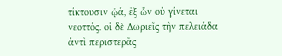τίκτουσιν ᾠά, ἐξ ὧν οὐ γίνεται νεοττός. οἱ δὲ Δωριεῖς τὴν πελειάδα ἀντὶ περιστερᾶς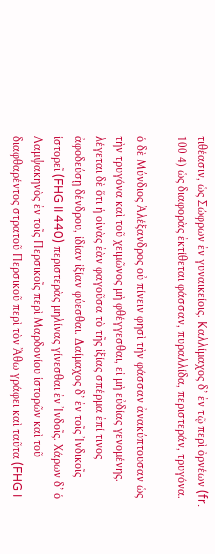τιθέασιν, ὡς Σώφρων ἐν γυναικείοις. Καλλίμαχος δ’ ἐν τῷ περὶ ὀρνέων (fr. 100 4) ὡς διαφορὰς ἐκτίθεται φάσσαν, πυραλλίδα, περιστεράν, τρυγόνα.

ὁ δὲ Μύνδιος Ἀλέξανδρος οὐ πίνειν φησὶ τὴν φάσσαν ἀνακύπτουσαν ὡς τὴν τρυγόνα καὶ τοῦ χειμῶνος μὴ φθέγγεσθαι, εἰ μὴ εὐδίας γενομένης. λέγεται δὲ ὅτι ἡ οἰνὰς ἐὰν φαγοῦσα τὸ τῆς ἰξίας σπέρμα ἐπί τινος ἀφοδεύσῃ δένδρου, ἰδίαν ἰξίαν φύεσθαι. Δαίμαχος δ’ ἐν τοῖς Ἰνδικοῖς ἱστορεῖ (FHG II 440) περιστερὰς μηλίνας γίνεσθαι ἐν Ἰνδοῖς. Χάρων δ’ ὁ Λαμψακηνὸς ἐν τοῖς Περσικοῖς περὶ Μαρδονίου ἱστορῶν καὶ τοῦ διαφθαρέντος στρατοῦ Περσικοῦ περὶ τὸν Ἄθω γράφει καὶ ταῦτα (FHG I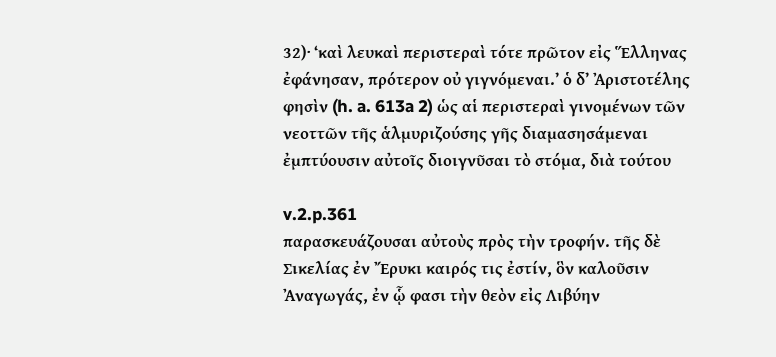32)· ‘καὶ λευκαὶ περιστεραὶ τότε πρῶτον εἰς Ἕλληνας ἐφάνησαν, πρότερον οὐ γιγνόμεναι.’ ὁ δ’ Ἀριστοτέλης φησὶν (h. a. 613a 2) ὡς αἱ περιστεραὶ γινομένων τῶν νεοττῶν τῆς ἁλμυριζούσης γῆς διαμασησάμεναι ἐμπτύουσιν αὐτοῖς διοιγνῦσαι τὸ στόμα, διὰ τούτου

v.2.p.361
παρασκευάζουσαι αὐτοὺς πρὸς τὴν τροφήν. τῆς δὲ Σικελίας ἐν Ἔρυκι καιρός τις ἐστίν, ὃν καλοῦσιν Ἀναγωγάς, ἐν ᾧ φασι τὴν θεὸν εἰς Λιβύην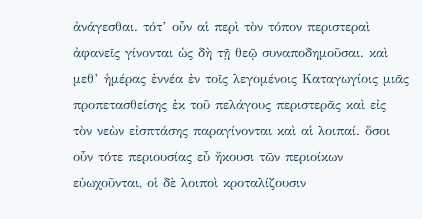ἀνάγεσθαι. τότ’ οὖν αἱ περὶ τὸν τόπον περιστεραὶ ἀφανεῖς γίνονται ὡς δὴ τῇ θεῷ συναποδημοῦσαι. καὶ μεθ’ ἡμέρας ἐννέα ἐν τοῖς λεγομένοις Καταγωγίοις μιᾶς προπετασθείσης ἐκ τοῦ πελάγους περιστερᾶς καὶ εἰς τὸν νεὼν εἰσπτάσης παραγίνονται καὶ αἱ λοιπαί. ὅσοι οὖν τότε περιουσίας εὖ ἥκουσι τῶν περιοίκων εὐωχοῦνται, οἱ δὲ λοιποὶ κροταλίζουσιν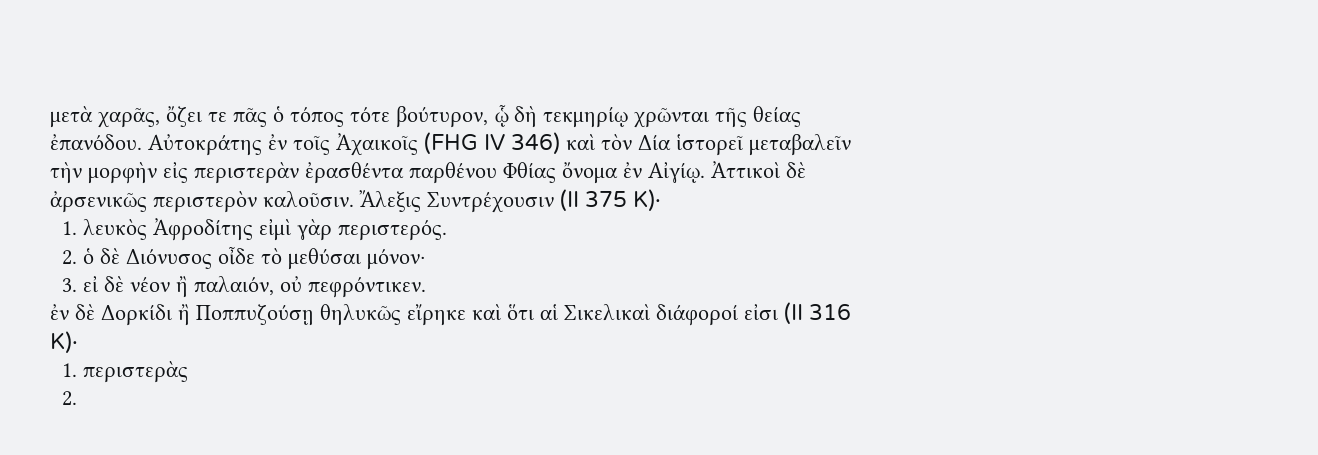μετὰ χαρᾶς, ὄζει τε πᾶς ὁ τόπος τότε βούτυρον, ᾧ δὴ τεκμηρίῳ χρῶνται τῆς θείας ἐπανόδου. Αὐτοκράτης ἐν τοῖς Ἀχαικοῖς (FHG IV 346) καὶ τὸν Δία ἱστορεῖ μεταβαλεῖν τὴν μορφὴν εἰς περιστερὰν ἐρασθέντα παρθένου Φθίας ὄνομα ἐν Αἰγίῳ. Ἀττικοὶ δὲ ἀρσενικῶς περιστερὸν καλοῦσιν. Ἄλεξις Συντρέχουσιν (II 375 K)·
  1. λευκὸς Ἀφροδίτης εἰμὶ γὰρ περιστερός.
  2. ὁ δὲ Διόνυσος οἶδε τὸ μεθύσαι μόνον·
  3. εἰ δὲ νέον ἢ παλαιόν, οὐ πεφρόντικεν.
ἐν δὲ Δορκίδι ἢ Ποππυζούσῃ θηλυκῶς εἴρηκε καὶ ὅτι αἱ Σικελικαὶ διάφοροί εἰσι (II 316 K)·
  1. περιστερὰς
  2.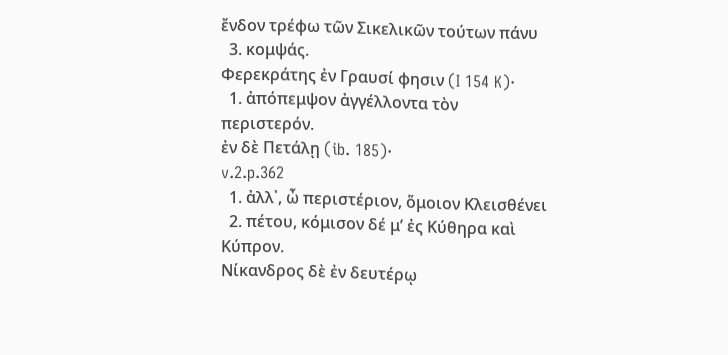ἔνδον τρέφω τῶν Σικελικῶν τούτων πάνυ
  3. κομψάς.
Φερεκράτης ἐν Γραυσί φησιν (I 154 K)·
  1. ἀπόπεμψον ἀγγέλλοντα τὸν περιστερόν.
ἐν δὲ Πετάλῃ (ib. 185)·
v.2.p.362
  1. ἀλλ᾽, ὦ περιστέριον, ὅμοιον Κλεισθένει
  2. πέτου, κόμισον δέ μ’ ἐς Κύθηρα καὶ Κύπρον.
Νίκανδρος δὲ ἐν δευτέρῳ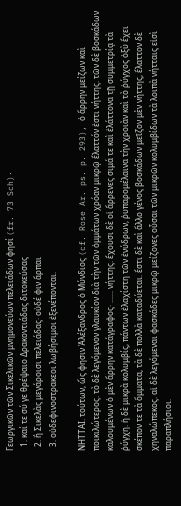Γεωργικῶν τῶν Σικελικῶν μνημονεύων πελειάδων φησί (fr. 73 Sch)·
  1. καί τε σύ γε θρέψαιο Δρακοντιάδας διτοκεύσας
  2. ἢ Σικελὰς μεγάροισι πελειάδας· οὐδέ φιν ἅρπαι
  3. οὐδεφινοστρακεοι λωβήσιμοι ἐξενέπονται.

ΝΗΤΤΑΙ. τούτων, ὥς φησιν Ἀλέξανδρος ὁ Μύνδιος (cf. Rose Ar. ps. p. 293), ὁ ἄρρην μείζων καὶ ποικιλώτερος. τὸ δὲ λεγόμενον γλαυκίον διὰ τὴν τῶν ὀμμάτων χρόαν μικρῷ ἔλαττόν ἐστι νήττης. τῶν δὲ βοσκάδων καλουμένων ὁ μὲν ἄρρην κατάγραφος· ...... νήττης. ἔχουσι δὲ οἱ ἄρρενες σιμά τε καὶ ἐλάττονα τῇ συμμετρίᾳ τὰ ῥύγχη. ἡ δὲ μικρὰ κολυμβίς, πάντων ἐλαχίστη τῶν ἐνύδρων, ῥυπαρομέλαινα τὴν χροιὰν καὶ τὸ ῥύγχος ὀξὺ ἔχει σκέπον τε τὰ ὄμματα, τὰ δὲ πολλὰ καταδύεται. ἔστι δὲ καὶ ἄλλο γένος βοσκάδων μεῖζον μὲν νήττης, ἔλαττον δὲ χηναλώπεκος. αἱ δὲ λεγόμεναι φασκάδες μικρῷ μείζονες οὖσαι τῶν μικρῶν κολυμβίδων τὰ λοιπὰ νήτταις εἰσὶ παραπλήσιοι.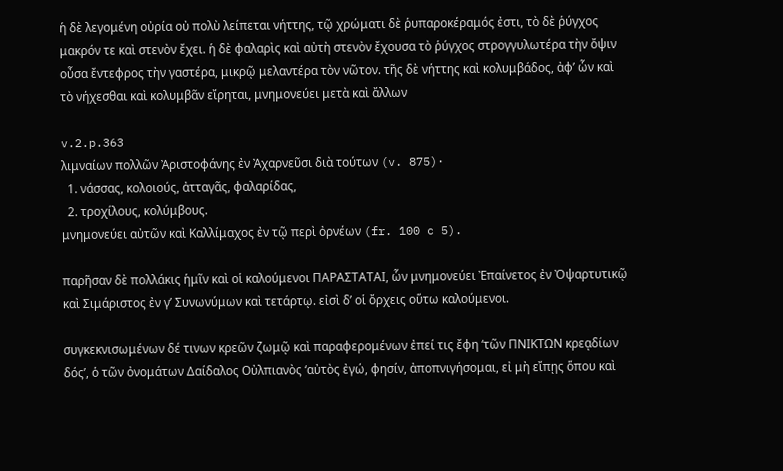ἡ δὲ λεγομένη οὐρία οὐ πολὺ λείπεται νήττης, τῷ χρώματι δὲ ῥυπαροκέραμός ἐστι, τὸ δὲ ῥύγχος μακρόν τε καὶ στενὸν ἔχει. ἡ δὲ φαλαρὶς καὶ αὐτὴ στενὸν ἔχουσα τὸ ῥύγχος στρογγυλωτέρα τὴν ὄψιν οὖσα ἔντεφρος τὴν γαστέρα, μικρῷ μελαντέρα τὸν νῶτον. τῆς δὲ νήττης καὶ κολυμβάδος, ἀφ’ ὧν καὶ τὸ νήχεσθαι καὶ κολυμβᾶν εἴρηται, μνημονεύει μετὰ καὶ ἄλλων

v.2.p.363
λιμναίων πολλῶν Ἀριστοφάνης ἐν Ἀχαρνεῦσι διὰ τούτων (v. 875)·
  1. νάσσας, κολοιούς, ἀτταγᾶς, φαλαρίδας,
  2. τροχίλους, κολύμβους.
μνημονεύει αὐτῶν καὶ Καλλίμαχος ἐν τῷ περὶ ὀρνέων (fr. 100 c 5).

παρῆσαν δὲ πολλάκις ἡμῖν καὶ οἱ καλούμενοι ΠΑΡΑΣΤΑΤΑΙ, ὧν μνημονεύει Ἐπαίνετος ἐν Ὀψαρτυτικῷ καὶ Σιμάριστος ἐν γʹ Συνωνύμων καὶ τετάρτῳ. εἰσὶ δ’ οἱ ὄρχεις οὕτω καλούμενοι.

συγκεκνισωμένων δέ τινων κρεῶν ζωμῷ καὶ παραφερομένων ἐπεί τις ἔφη ‘τῶν ΠΝΙΚΤΩΝ κρεᾳδίων δός’, ὁ τῶν ὀνομάτων Δαίδαλος Οὐλπιανὸς ‘αὐτὸς ἐγώ, φησίν, ἀποπνιγήσομαι, εἰ μὴ εἴπῃς ὅπου καὶ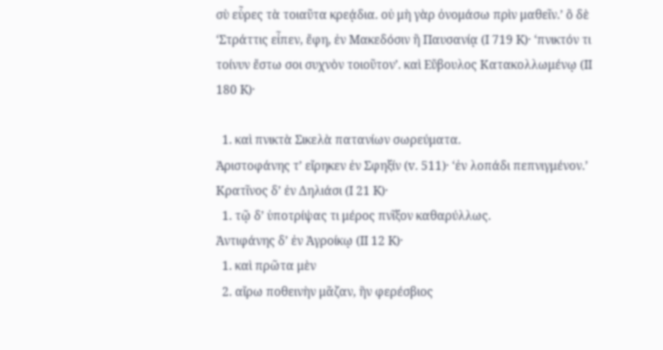σὺ εὗρες τὰ τοιαῦτα κρεᾴδια. οὐ μὴ γὰρ ὀνομάσω πρὶν μαθεῖν.’ ὃ δὲ ‘Στράττις εἶπεν, ἔφη, ἐν Μακεδόσιν ἢ Παυσανίᾳ (I 719 K)· ‘πνικτόν τι τοίνυν ἔστω σοι συχνὸν τοιοῦτον’. καὶ Εὔβουλος Κατακολλωμένῳ (II 180 K)·

  1. καὶ πνικτὰ Σικελὰ πατανίων σωρεύματα.
Ἀριστοφάνης τ’ εἴρηκεν ἐν Σφηξίν (v. 511)· ‘ἐν λοπάδι πεπνιγμένον.’ Κρατῖνος δ’ ἐν Δηλιάσι (I 21 K)·
  1. τῷ δ’ ὑποτρίψας τι μέρος πνῖξον καθαρύλλως.
Ἀντιφάνης δ’ ἐν Ἀγροίκῳ (II 12 K)·
  1. καὶ πρῶτα μὲν
  2. αἴρω ποθεινὴν μᾶζαν, ἣν φερέσβιος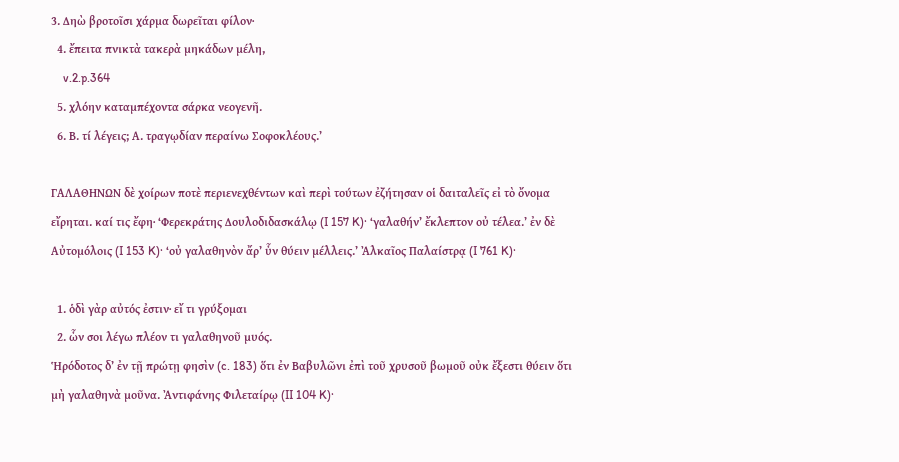3. Δηὼ βροτοῖσι χάρμα δωρεῖται φίλον·
  4. ἔπειτα πνικτὰ τακερὰ μηκάδων μέλη,
    v.2.p.364
  5. χλόην καταμπέχοντα σάρκα νεογενῆ.
  6. Β. τί λέγεις; Α. τραγῳδίαν περαίνω Σοφοκλέους.’

ΓΑΛΑΘΗΝΩΝ δὲ χοίρων ποτὲ περιενεχθέντων καὶ περὶ τούτων ἐζήτησαν οἱ δαιταλεῖς εἰ τὸ ὄνομα εἴρηται. καί τις ἔφη· ‘Φερεκράτης Δουλοδιδασκάλῳ (I 157 K)· ‘γαλαθήν’ ἔκλεπτον οὐ τέλεα.’ ἐν δὲ Αὐτομόλοις (I 153 K)· ‘οὐ γαλαθηνὸν ἄρ’ ὗν θύειν μέλλεις.’ Ἀλκαῖος Παλαίστρᾳ (I 761 K)·

  1. ὁδὶ γὰρ αὐτός ἐστιν· εἴ τι γρύξομαι
  2. ὧν σοι λέγω πλέον τι γαλαθηνοῦ μυός.
Ἡρόδοτος δ’ ἐν τῇ πρώτῃ φησὶν (c. 183) ὅτι ἐν Βαβυλῶνι ἐπὶ τοῦ χρυσοῦ βωμοῦ οὐκ ἔξεστι θύειν ὅτι μὴ γαλαθηνὰ μοῦνα. Ἀντιφάνης Φιλεταίρῳ (II 104 K)·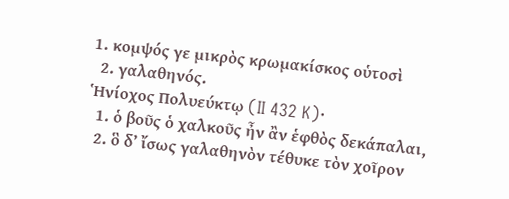1. κομψός γε μικρὸς κρωμακίσκος οὑτοσὶ
  2. γαλαθηνός.
Ἡνίοχος Πολυεύκτῳ (II 432 K)·
  1. ὁ βοῦς ὁ χαλκοῦς ἦν ἂν ἑφθὸς δεκάπαλαι,
  2. ὃ δ’ ἴσως γαλαθηνὸν τέθυκε τὸν χοῖρον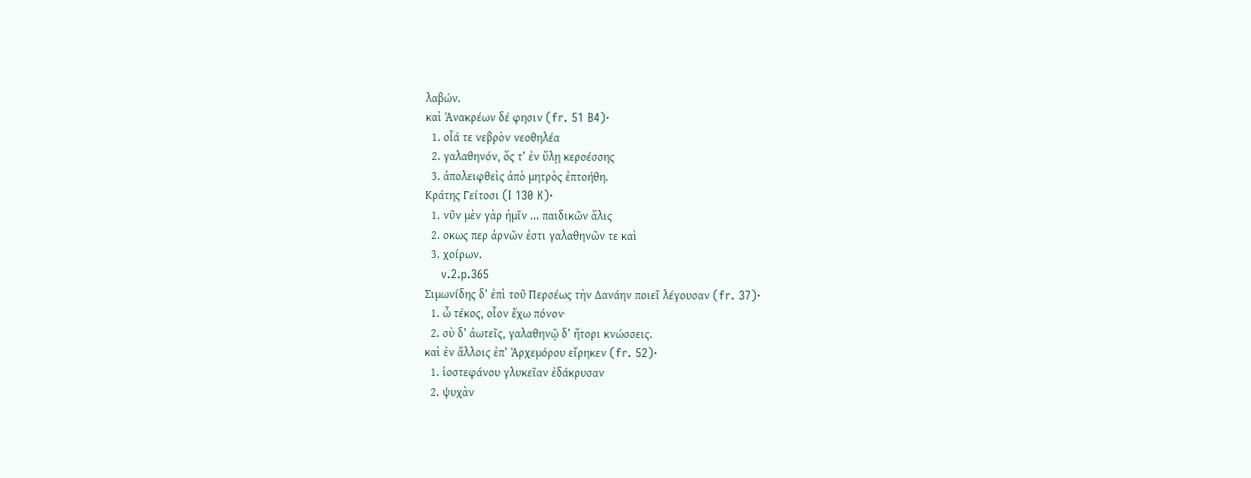λαβών.
καὶ Ἀνακρέων δέ φησιν (fr. 51 B4)·
  1. οἷά τε νεβρὸν νεοθηλέα
  2. γαλαθηνόν, ὅς τ’ ἐν ὕλῃ κεροέσσης
  3. ἀπολειφθεὶς ἀπὸ μητρὸς ἐπτοήθη.
Κράτης Γείτοσι (I 130 K)·
  1. νῦν μὲν γὰρ ἡμῖν ... παιδικῶν ἅλις
  2. οκως περ ἀρνῶν ἐστι γαλαθηνῶν τε καὶ
  3. χοίρων.
    v.2.p.365
Σιμωνίδης δ’ ἐπὶ τοῦ Περσέως τὴν Δανάην ποιεῖ λέγουσαν (fr. 37)·
  1. ὦ τέκος, οἷον ἔχω πόνον·
  2. σὺ δ’ ἀωτεῖς, γαλαθηνῷ δ’ ἤτορι κνώσσεις.
καὶ ἐν ἄλλοις ἐπ’ Ἀρχεμόρου εἴρηκεν (fr. 52)·
  1. ἰοστεφάνου γλυκεῖαν ἐδάκρυσαν
  2. ψυχὰν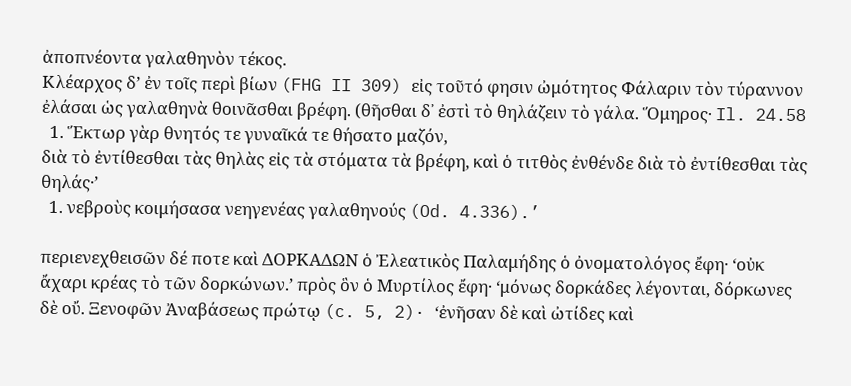ἀποπνέοντα γαλαθηνὸν τέκος.
Κλέαρχος δ’ ἐν τοῖς περὶ βίων (FHG II 309) εἰς τοῦτό φησιν ὠμότητος Φάλαριν τὸν τύραννον ἐλάσαι ὡς γαλαθηνὰ θοινᾶσθαι βρέφη. (θῆσθαι δ᾽ ἐστὶ τὸ θηλάζειν τὸ γάλα. Ὅμηρος· Il. 24.58
  1. Ἕκτωρ γὰρ θνητός τε γυναῖκά τε θήσατο μαζόν,
διὰ τὸ ἐντίθεσθαι τὰς θηλὰς εἰς τὰ στόματα τὰ βρέφη, καὶ ὁ τιτθὸς ἐνθένδε διὰ τὸ ἐντίθεσθαι τὰς θηλάς·ʼ
  1. νεβροὺς κοιμήσασα νεηγενέας γαλαθηνούς (Od. 4.336).’

περιενεχθεισῶν δέ ποτε καὶ ΔΟΡΚΑΔΩΝ ὁ Ἐλεατικὸς Παλαμήδης ὁ ὀνοματολόγος ἔφη· ‘οὐκ ἄχαρι κρέας τὸ τῶν δορκώνων.’ πρὸς ὃν ὁ Μυρτίλος ἔφη· ‘μόνως δορκάδες λέγονται, δόρκωνες δὲ οὔ. Ξενοφῶν Ἀναβάσεως πρώτῳ (c. 5, 2)· ‘ἐνῆσαν δὲ καὶ ὠτίδες καὶ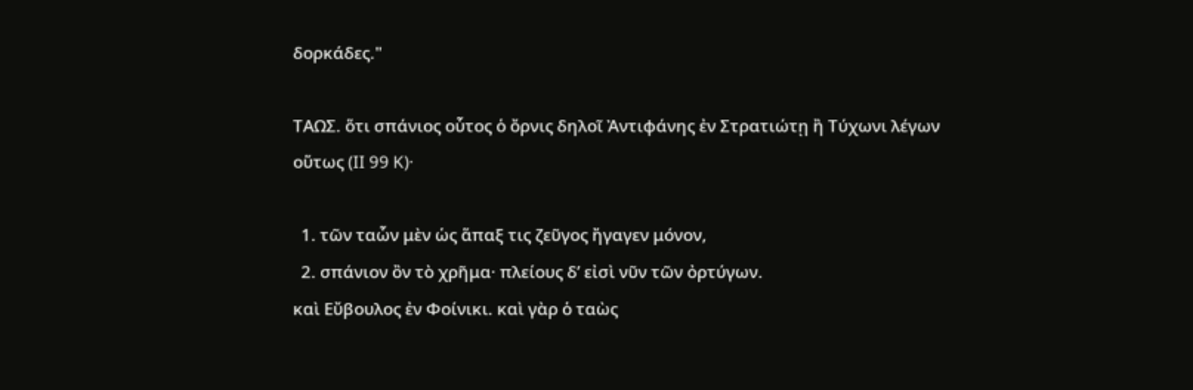δορκάδες."

ΤΑΩΣ. ὅτι σπάνιος οὗτος ὁ ὄρνις δηλοῖ Ἀντιφάνης ἐν Στρατιώτῃ ἢ Τύχωνι λέγων οὕτως (II 99 K)·

  1. τῶν ταὧν μὲν ὡς ἅπαξ τις ζεῦγος ἤγαγεν μόνον,
  2. σπάνιον ὂν τὸ χρῆμα· πλείους δ’ εἰσὶ νῦν τῶν ὀρτύγων.
καὶ Εὔβουλος ἐν Φοίνικι. καὶ γὰρ ὁ ταὼς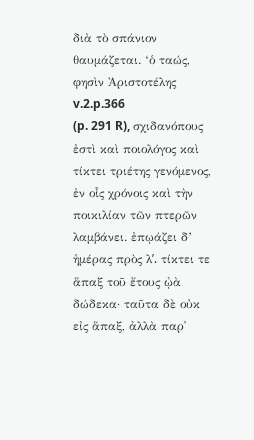διὰ τὸ σπάνιον θαυμάζεται. ‘ὁ ταώς, φησὶν Ἀριστοτέλης
v.2.p.366
(p. 291 R), σχιδανόπους ἐστὶ καὶ ποιολόγος καὶ τίκτει τριέτης γενόμενος, ἐν οἷς χρόνοις καὶ τὴν ποικιλίαν τῶν πτερῶν λαμβάνει. ἐπῳάζει δ’ ἡμέρας πρὸς λʹ. τίκτει τε ἅπαξ τοῦ ἔτους ᾠὰ δώδεκα· ταῦτα δὲ οὐκ εἰς ἅπαξ, ἀλλὰ παρ᾽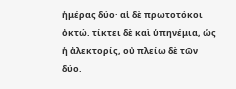ἡμέρας δύο· αἱ δὲ πρωτοτόκοι ὀκτώ. τίκτει δὲ καὶ ὑπηνέμια, ὡς ἡ ἀλεκτορίς, οὐ πλείω δὲ τῶν δύο.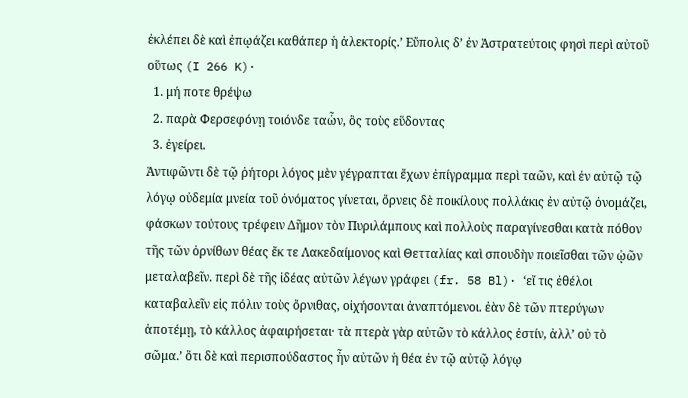ἐκλέπει δὲ καὶ ἐπῳάζει καθάπερ ἡ ἀλεκτορίς.’ Εὔπολις δ’ ἐν Ἀστρατεύτοις φησὶ περὶ αὐτοῦ οὕτως (I 266 K)·
  1. μή ποτε θρέψω
  2. παρὰ Φερσεφόνῃ τοιόνδε ταὧν, ὃς τοὺς εὕδοντας
  3. ἐγείρει.
Ἀντιφῶντι δὲ τῷ ῥήτορι λόγος μὲν γέγραπται ἔχων ἐπίγραμμα περὶ ταῶν, καὶ ἐν αὐτῷ τῷ λόγῳ οὐδεμία μνεία τοῦ ὀνόματος γίνεται, ὄρνεις δὲ ποικίλους πολλάκις ἐν αὐτῷ ὀνομάζει, φάσκων τούτους τρέφειν Δῆμον τὸν Πυριλάμπους καὶ πολλοὺς παραγίνεσθαι κατὰ πόθον τῆς τῶν ὀρνίθων θέας ἔκ τε Λακεδαίμονος καὶ Θετταλίας καὶ σπουδὴν ποιεῖσθαι τῶν ᾠῶν μεταλαβεῖν. περὶ δὲ τῆς ἰδέας αὐτῶν λέγων γράφει (fr. 58 Bl)· ‘εἴ τις ἐθέλοι καταβαλεῖν εἰς πόλιν τοὺς ὄρνιθας, οἰχήσονται ἀναπτόμενοι. ἐὰν δὲ τῶν πτερύγων ἀποτέμῃ, τὸ κάλλος ἀφαιρήσεται· τὰ πτερὰ γὰρ αὐτῶν τὸ κάλλος ἐστίν, ἀλλ’ οὐ τὸ σῶμα.’ ὅτι δὲ καὶ περισπούδαστος ἦν αὐτῶν ἡ θέα ἐν τῷ αὐτῷ λόγῳ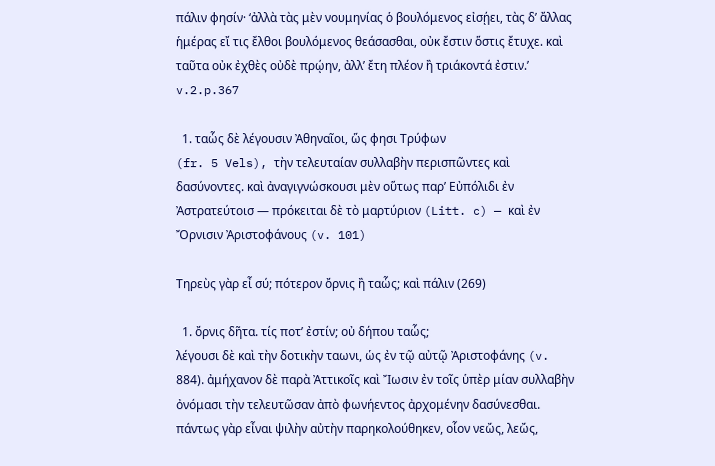πάλιν φησίν· ‘ἀλλὰ τὰς μὲν νουμηνίας ὁ βουλόμενος εἰσῄει, τὰς δ’ ἄλλας ἡμέρας εἴ τις ἔλθοι βουλόμενος θεάσασθαι, οὐκ ἔστιν ὅστις ἔτυχε. καὶ ταῦτα οὐκ ἐχθὲς οὐδὲ πρῴην, ἀλλ’ ἔτη πλέον ἢ τριάκοντά ἐστιν.’
v.2.p.367

  1. ταὧς δὲ λέγουσιν Ἀθηναῖοι, ὥς φησι Τρύφων
(fr. 5 Vels), τὴν τελευταίαν συλλαβὴν περισπῶντες καὶ δασύνοντες. καὶ ἀναγιγνώσκουσι μὲν οὕτως παρ’ Εὐπόλιδι ἐν Ἀστρατεύτοισ — πρόκειται δὲ τὸ μαρτύριον (Litt. c) — καὶ ἐν Ὄρνισιν Ἀριστοφάνους (v. 101)

Τηρεὺς γὰρ εἶ σύ; πότερον ὄρνις ἢ ταὧς; καὶ πάλιν (269)

  1. ὄρνις δῆτα. τίς ποτ’ ἐστίν; οὐ δήπου ταὧς;
λέγουσι δὲ καὶ τὴν δοτικὴν ταωνι, ὡς ἐν τῷ αὐτῷ Ἀριστοφάνης (v. 884). ἀμήχανον δὲ παρὰ Ἀττικοῖς καὶ Ἴωσιν ἐν τοῖς ὑπὲρ μίαν συλλαβὴν ὀνόμασι τὴν τελευτῶσαν ἀπὸ φωνήεντος ἀρχομένην δασύνεσθαι. πάντως γὰρ εἶναι ψιλὴν αὐτὴν παρηκολούθηκεν, οἷον νεὤς, λεὤς,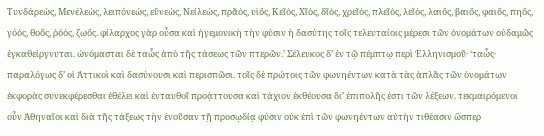Τυνδάρεὠς, Μενέλεὠς, λειπόνεὠς, εὔνεὠς, Νείλεὠς, πρᾶὀς, υἱὄς, Κεῖὀς, Χῖὀς, δῖὀς, χρεῖὀς, πλεῖὀς, λεῖὀς, λαιὄς, βαιὄς, φαιὄς, πηὄς, γόὀς, θοὄς, ῥόὀς, ζωὄς. φίλαρχος γὰρ οὖσα καὶ ἡγεμονικὴ τὴν φύσιν ἡ δασύτης τοῖς τελευταίοις μέρεσι τῶν ὀνομάτων οὐδαμῶς ἐγκαθείργνυται. ὠνόμασται δὲ ταὧς ἀπὸ τῆς τάσεως τῶν πτερῶν.’ Σέλευκος δ’ ἐν τῷ πέμπτῳ περὶ Ἑλληνισμοῦ· ‘ταὧς· παραλόγως δ’ οἱ Ἀττικοὶ καὶ δασύνουσι καὶ περισπῶσι. τοῖς δὲ πρώτοις τῶν φωνηέντων κατὰ τὰς ἁπλᾶς τῶν ὀνομάτων ἐκφορὰς συνεκφέρεσθαι ἐθέλει καὶ ἐνταυθοῖ προᾴττουσα καὶ τάχιον ἐκθέουσα δι’ ἐπιπολῆς ἐστι τῶν λέξεων. τεκμαιρόμενοι οὖν Ἀθηναῖοι καὶ διὰ τῆς τάξεως τὴν ἐνοῦσαν τῇ προσῳδίᾳ φύσιν οὐκ ἐπὶ τῶν φωνηέντων αὐτὴν τιθέασιν ὥσπερ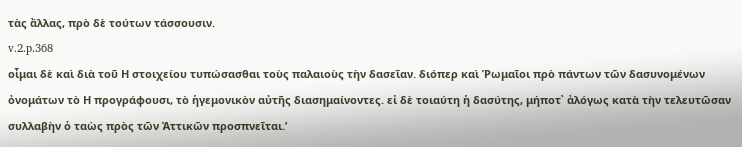τὰς ἄλλας, πρὸ δὲ τούτων τάσσουσιν.
v.2.p.368
οἶμαι δὲ καὶ διὰ τοῦ Η στοιχείου τυπώσασθαι τοὺς παλαιοὺς τὴν δασεῖαν. διόπερ καὶ Ῥωμαῖοι πρὸ πάντων τῶν δασυνομένων ὀνομάτων τὸ Η προγράφουσι, τὸ ἡγεμονικὸν αὐτῆς διασημαίνοντες. εἰ δὲ τοιαύτη ἡ δασύτης, μήποτ᾽ ἀλόγως κατὰ τὴν τελευτῶσαν συλλαβὴν ὁ ταὼς πρὸς τῶν Ἀττικῶν προσπνεῖται.’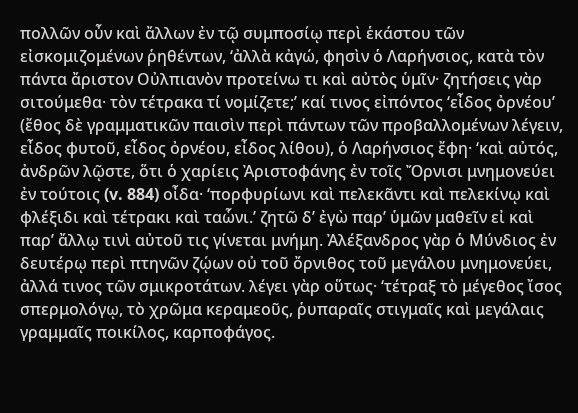πολλῶν οὖν καὶ ἄλλων ἐν τῷ συμποσίῳ περὶ ἑκάστου τῶν εἰσκομιζομένων ῥηθέντων, ‘ἀλλὰ κἀγώ, φησὶν ὁ Λαρήνσιος, κατὰ τὸν πάντα ἄριστον Οὐλπιανὸν προτείνω τι καὶ αὐτὸς ὑμῖν· ζητήσεις γὰρ σιτούμεθα· τὸν τέτρακα τί νομίζετε;’ καί τινος εἰπόντος ‘εἶδος ὀρνέου’ (ἔθος δὲ γραμματικῶν παισὶν περὶ πάντων τῶν προβαλλομένων λέγειν, εἶδος φυτοῦ, εἶδος ὀρνέου, εἶδος λίθου), ὁ Λαρήνσιος ἔφη· ‘καὶ αὐτός, ἀνδρῶν λῷστε, ὅτι ὁ χαρίεις Ἀριστοφάνης ἐν τοῖς Ὄρνισι μνημονεύει ἐν τούτοις (v. 884) οἶδα· ‘πορφυρίωνι καὶ πελεκᾶντι καὶ πελεκίνῳ καὶ φλέξιδι καὶ τέτρακι καὶ ταὧνι.’ ζητῶ δ’ ἐγὼ παρ’ ὑμῶν μαθεῖν εἰ καὶ παρ’ ἄλλῳ τινὶ αὐτοῦ τις γίνεται μνήμη. Ἀλέξανδρος γὰρ ὁ Μύνδιος ἐν δευτέρῳ περὶ πτηνῶν ζῴων οὐ τοῦ ὄρνιθος τοῦ μεγάλου μνημονεύει, ἀλλά τινος τῶν σμικροτάτων. λέγει γὰρ οὕτως· ‘τέτραξ τὸ μέγεθος ἴσος σπερμολόγῳ, τὸ χρῶμα κεραμεοῦς, ῥυπαραῖς στιγμαῖς καὶ μεγάλαις γραμμαῖς ποικίλος, καρποφάγος.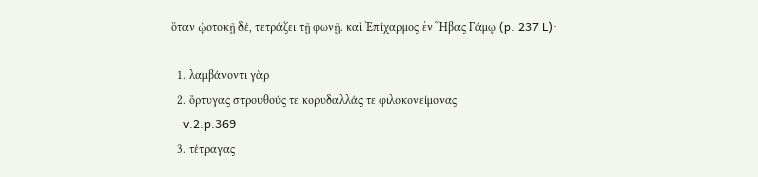ὅταν ᾠοτοκῇ δέ, τετράζει τῇ φωνῇ. καὶ Ἐπίχαρμος ἐν Ἥβας Γάμῳ (p. 237 L)·

  1. λαμβάνοντι γὰρ
  2. ὄρτυγας στρουθούς τε κορυδαλλάς τε φιλοκονείμονας
    v.2.p.369
  3. τέτραγας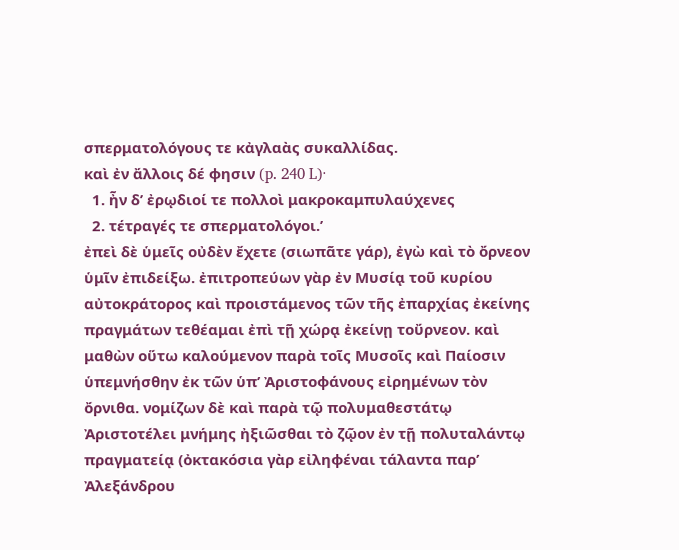σπερματολόγους τε κἀγλαὰς συκαλλίδας.
καὶ ἐν ἄλλοις δέ φησιν (p. 240 L)·
  1. ἦν δ’ ἐρῳδιοί τε πολλοὶ μακροκαμπυλαύχενες
  2. τέτραγές τε σπερματολόγοι.’
ἐπεὶ δὲ ὑμεῖς οὐδὲν ἔχετε (σιωπᾶτε γάρ), ἐγὼ καὶ τὸ ὄρνεον ὑμῖν ἐπιδείξω. ἐπιτροπεύων γὰρ ἐν Μυσίᾳ τοῦ κυρίου αὐτοκράτορος καὶ προιστάμενος τῶν τῆς ἐπαρχίας ἐκείνης πραγμάτων τεθέαμαι ἐπὶ τῇ χώρᾳ ἐκείνῃ τοὔρνεον. καὶ μαθὼν οὕτω καλούμενον παρὰ τοῖς Μυσοῖς καὶ Παίοσιν ὑπεμνήσθην ἐκ τῶν ὑπ’ Ἀριστοφάνους εἰρημένων τὸν ὄρνιθα. νομίζων δὲ καὶ παρὰ τῷ πολυμαθεστάτῳ Ἀριστοτέλει μνήμης ἠξιῶσθαι τὸ ζῷον ἐν τῇ πολυταλάντῳ πραγματείᾳ (ὀκτακόσια γὰρ εἰληφέναι τάλαντα παρ’ Ἀλεξάνδρου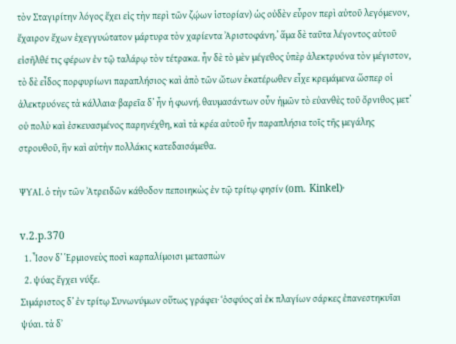τὸν Σταγιρίτην λόγος ἔχει εἰς τὴν περὶ τῶν ζῴων ἱστορίαν) ὡς οὐδὲν εὗρον περὶ αὐτοῦ λεγόμενον, ἔχαιρον ἔχων ἐχεγγυώτατον μάρτυρα τὸν χαρίεντα Ἀριστοφάνη.’ ἅμα δὲ ταῦτα λέγοντος αὐτοῦ εἰσῆλθέ τις φέρων ἐν τῷ ταλάρῳ τὸν τέτρακα. ἦν δὲ τὸ μὲν μέγεθος ὑπὲρ ἀλεκτρυόνα τὸν μέγιστον, τὸ δὲ εἶδος πορφυρίωνι παραπλήσιος· καὶ ἀπὸ τῶν ὤτων ἑκατέρωθεν εἶχε κρεμάμενα ὥσπερ οἱ ἀλεκτρυόνες τὰ κάλλαια· βαρεῖα δ’ ἦν ἡ φωνή. θαυμασάντων οὖν ἡμῶν τὸ εὐανθὲς τοῦ ὄρνιθος μετ’ οὐ πολὺ καὶ ἐσκευασμένος παρηνέχθη, καὶ τὰ κρέα αὐτοῦ ἦν παραπλήσια τοῖς τῆς μεγάλης στρουθοῦ, ἣν καὶ αὐτὴν πολλάκις κατεδαισάμεθα.

ΨΥΑΙ. ὁ τὴν τῶν Ἀτρειδῶν κάθοδον πεποιηκὼς ἐν τῷ τρίτῳ φησίν (om. Kinkel)·

v.2.p.370
  1. Ἶσον δ’ Ἑρμιονεὺς ποσὶ καρπαλίμοισι μετασπὼν
  2. ψύας ἔγχει νύξε.
Σιμάριστος δ’ ἐν τρίτῳ Συνωνύμων οὕτως γράφει· ‘ὀσφύος αἱ ἐκ πλαγίων σάρκες ἐπανεστηκυῖαι ψύαι. τὰ δ᾽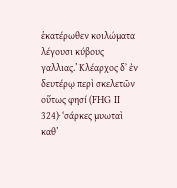ἑκατέρωθεν κοιλώματα λέγουσι κύβους γαλλιας.’ Κλέαρχος δ᾽ ἐν δευτέρῳ περὶ σκελετῶν οὕτως φησί (FHG II 324)· ‘σάρκες μυωταὶ καθ’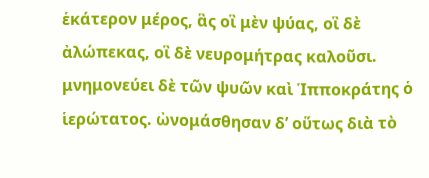ἑκάτερον μέρος, ἃς οἳ μὲν ψύας, οἳ δὲ ἀλώπεκας, οἳ δὲ νευρομήτρας καλοῦσι. μνημονεύει δὲ τῶν ψυῶν καὶ Ἱπποκράτης ὁ ἱερώτατος. ὠνομάσθησαν δ’ οὕτως διὰ τὸ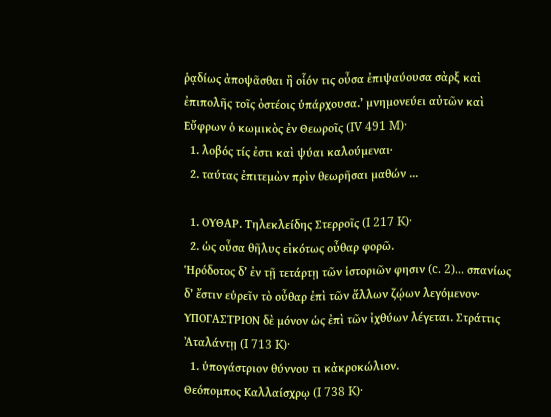ῥᾳδίως ἀποψᾶσθαι ἢ οἷόν τις οὖσα ἐπιψαύουσα σὰρξ καὶ ἐπιπολῆς τοῖς ὀστέοις ὑπάρχουσα.’ μνημονεύει αὐτῶν καὶ Εὔφρων ὁ κωμικὸς ἐν Θεωροῖς (IV 491 M)·
  1. λοβός τίς ἐστι καὶ ψύαι καλούμεναι·
  2. ταύτας ἐπιτεμὼν πρὶν θεωρῆσαι μαθών ...

  1. ΟΥΘΑΡ. Τηλεκλείδης Στερροῖς (I 217 K)·
  2. ὡς οὖσα θῆλυς εἰκότως οὖθαρ φορῶ.
Ἡρόδοτος δ’ ἐν τῇ τετάρτῃ τῶν ἱστοριῶν φησιν (c. 2)... σπανίως δ’ ἔστιν εὑρεῖν τὸ οὖθαρ ἐπὶ τῶν ἄλλων ζῴων λεγόμενον· ΥΠΟΓΑΣΤΡΙΟΝ δὲ μόνον ὡς ἐπὶ τῶν ἰχθύων λέγεται. Στράττις Ἀταλάντῃ (I 713 K)·
  1. ὑπογάστριον θύννου τι κἀκροκώλιον.
Θεόπομπος Καλλαίσχρῳ (I 738 K)·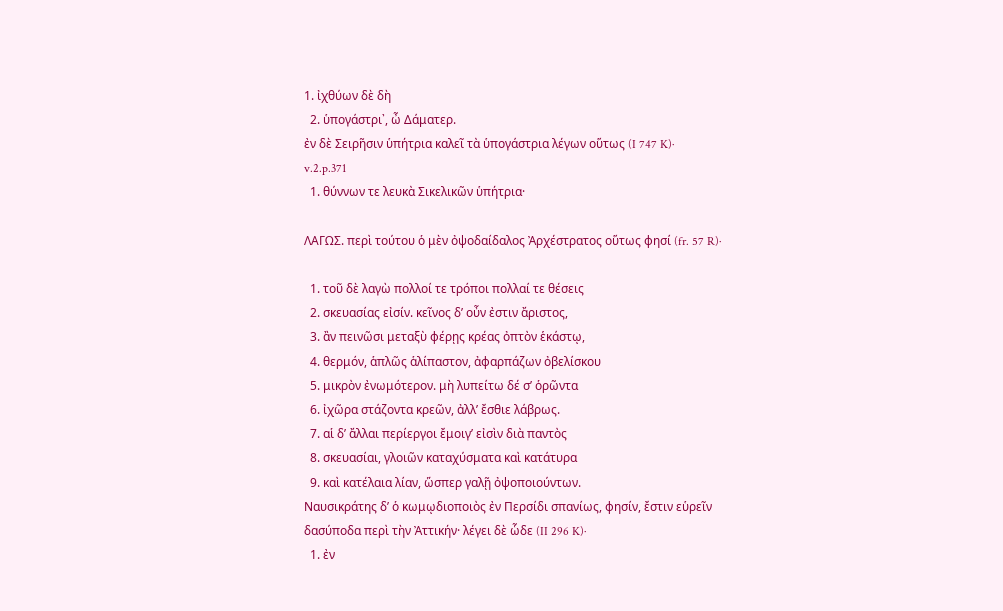1. ἰχθύων δὲ δὴ
  2. ὑπογάστρι᾽, ὦ Δάματερ.
ἐν δὲ Σειρῆσιν ὑπήτρια καλεῖ τὰ ὑπογάστρια λέγων οὕτως (I 747 K)·
v.2.p.371
  1. θύννων τε λευκὰ Σικελικῶν ὑπήτρια·

ΛΑΓΩΣ. περὶ τούτου ὁ μὲν ὀψοδαίδαλος Ἀρχέστρατος οὕτως φησί (fr. 57 R)·

  1. τοῦ δὲ λαγὼ πολλοί τε τρόποι πολλαί τε θέσεις
  2. σκευασίας εἰσίν. κεῖνος δ’ οὖν ἐστιν ἄριστος,
  3. ἂν πεινῶσι μεταξὺ φέρῃς κρέας ὀπτὸν ἑκάστῳ,
  4. θερμόν, ἁπλῶς ἁλίπαστον, ἀφαρπάζων ὀβελίσκου
  5. μικρὸν ἐνωμότερον. μὴ λυπείτω δέ σ’ ὁρῶντα
  6. ἰχῶρα στάζοντα κρεῶν, ἀλλ’ ἔσθιε λάβρως.
  7. αἱ δ’ ἄλλαι περίεργοι ἔμοιγ’ εἰσὶν διὰ παντὸς
  8. σκευασίαι, γλοιῶν καταχύσματα καὶ κατάτυρα
  9. καὶ κατέλαια λίαν, ὥσπερ γαλῇ ὀψοποιούντων.
Ναυσικράτης δ’ ὁ κωμῳδιοποιὸς ἐν Περσίδι σπανίως, φησίν, ἔστιν εὑρεῖν δασύποδα περὶ τὴν Ἀττικήν· λέγει δὲ ὧδε (II 296 K)·
  1. ἐν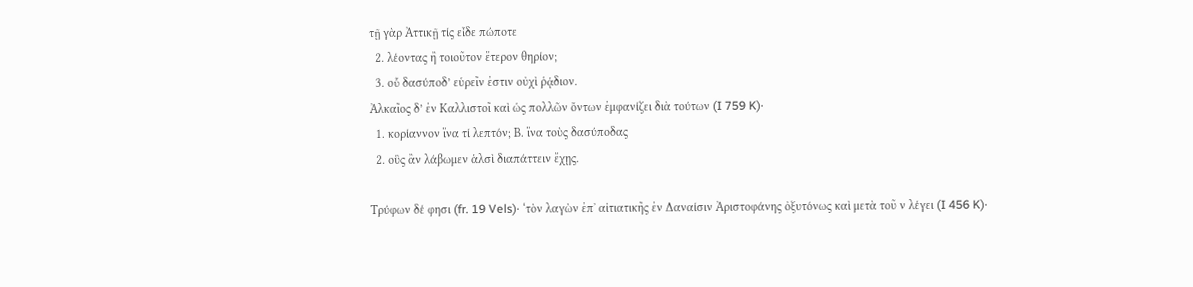τῇ γὰρ Ἀττικῇ τίς εἶδε πώποτε
  2. λέοντας ἢ τοιοῦτον ἕτερον θηρίον;
  3. οὗ δασύποδ’ εὑρεῖν ἐστιν οὐχὶ ῥᾴδιον.
Ἀλκαῖος δ’ ἐν Καλλιστοῖ καὶ ὡς πολλῶν ὄντων ἐμφανίζει διὰ τούτων (I 759 K)·
  1. κορίαννον ἵνα τί λεπτόν; Β. ἵνα τοὺς δασύποδας
  2. οὓς ἂν λάβωμεν ἁλσὶ διαπάττειν ἔχῃς.

Τρύφων δέ φησι (fr. 19 Vels)· ‘τὸν λαγὼν ἐπ᾽ αἰτιατικῆς ἐν Δαναίσιν Ἀριστοφάνης ὀξυτόνως καὶ μετὰ τοῦ ν λέγει (I 456 K)·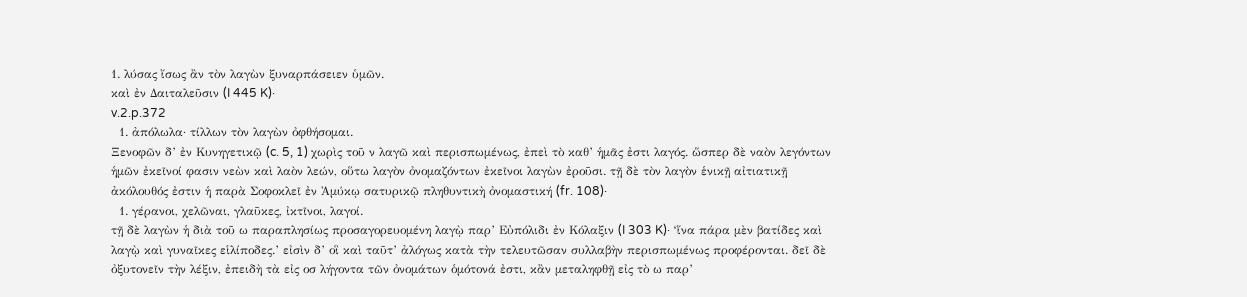1. λύσας ἴσως ἂν τὸν λαγὼν ξυναρπάσειεν ὑμῶν.
καὶ ἐν Δαιταλεῦσιν (I 445 K)·
v.2.p.372
  1. ἀπόλωλα· τίλλων τὸν λαγὼν ὀφθήσομαι.
Ξενοφῶν δ’ ἐν Κυνηγετικῷ (c. 5, 1) χωρὶς τοῦ ν λαγῶ καὶ περισπωμένως, ἐπεὶ τὸ καθ’ ἡμᾶς ἐστι λαγός. ὥσπερ δὲ ναὸν λεγόντων ἡμῶν ἐκεῖνοί φασιν νεὼν καὶ λαὸν λεών, οὕτω λαγὸν ὀνομαζόντων ἐκεῖνοι λαγὼν ἐροῦσι. τῇ δὲ τὸν λαγὸν ἑνικῇ αἰτιατικῇ ἀκόλουθός ἐστιν ἡ παρὰ Σοφοκλεῖ ἐν Ἀμύκῳ σατυρικῷ πληθυντικὴ ὀνομαστική (fr. 108)·
  1. γέρανοι, χελῶναι, γλαῦκες, ἰκτῖνοι, λαγοί.
τῇ δὲ λαγὼν ἡ διὰ τοῦ ω παραπλησίως προσαγορευομένη λαγῲ παρ’ Εὐπόλιδι ἐν Κόλαξιν (I 303 K)· ‘ἵνα πάρα μὲν βατίδες καὶ λαγῲ καὶ γυναῖκες εἱλίποδες.’ εἰσὶν δ’ οἳ καὶ ταῦτ’ ἀλόγως κατὰ τὴν τελευτῶσαν συλλαβὴν περισπωμένως προφέρονται. δεῖ δὲ ὀξυτονεῖν τὴν λέξιν, ἐπειδὴ τὰ εἰς οσ λήγοντα τῶν ὀνομάτων ὁμότονά ἐστι, κἂν μεταληφθῇ εἰς τὸ ω παρ’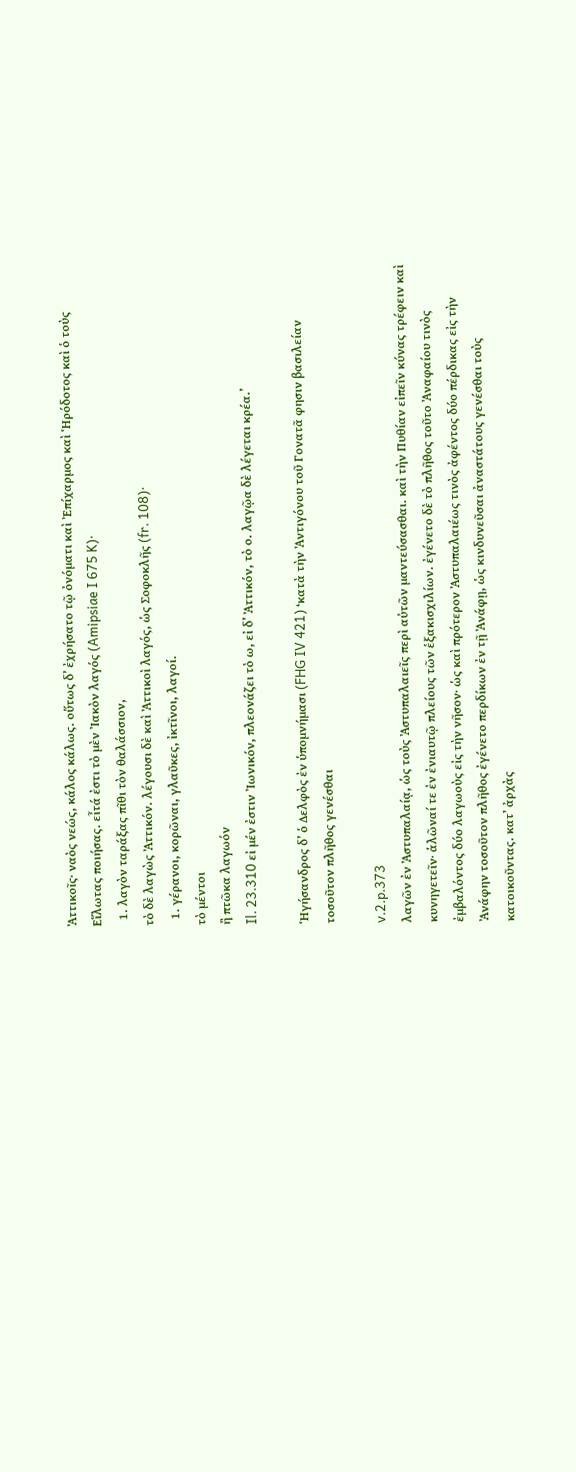Ἀττικοῖς· ναὸς νεώς, κάλος κάλως. οὕτως δ’ ἐχρήσατο τῷ ὀνόματι καὶ Ἐπίχαρμος καὶ Ἡρόδοτος καὶ ὁ τοὺς Εἵλωτας ποιήσας. εἶτά ἐστι τὸ μὲν Ἰακὸν λαγός (Amipsiae I 675 K)·
  1. λαγὸν ταράξας πῖθι τὸν θαλάσσιον,
τὸ δὲ λαγὼς Ἀττικόν. λέγουσι δὲ καὶ Ἀττικοὶ λαγός, ὡς Σοφοκλῆς (fr. 108)·
  1. γέρανοι, κορῶναι, γλαῦκες, ἰκτῖνοι, λαγοί.
τὸ μέντοι
ἢ πτῶκα λαγωόν
Il. 23.310 εἰ μέν ἐστιν Ἰωνικόν, πλεονάζει τὸ ω, εἰ δ’ Ἀττικόν, τὸ ο. λαγῷα δὲ λέγεται κρέα.’

Ἡγήσανδρος δ’ ὁ Δελφὸς ἐν ὑπομνήμασι (FHG IV 421) ‘κατὰ τὴν Ἀντιγόνου τοῦ Γονατᾶ φησιν βασιλείαν τοσοῦτον πλῆθος γενέσθαι

v.2.p.373
λαγῶν ἐν Ἀστυπαλαίᾳ, ὡς τοὺς Ἀστυπαλαιεῖς περὶ αὐτῶν μαντεύσασθαι. καὶ τὴν Πυθίαν εἰπεῖν κύνας τρέφειν καὶ κυνηγετεῖν· ἁλῶναί τε ἐν ἐνιαυτῷ πλείους τῶν ἑξακισχιλίων. ἐγένετο δὲ τὸ πλῆθος τοῦτο Ἀναφαίου τινὸς ἐμβαλόντος δύο λαγωοὺς εἰς τὴν νῆσον· ὡς καὶ πρότερον Ἀστυπαλαιέως τινὸς ἀφέντος δύο πέρδικας εἰς τὴν Ἀνάφην τοσοῦτον πλῆθος ἐγένετο περδίκων ἐν τῇ Ἀνάφῃ, ὡς κινδυνεῦσαι ἀναστάτους γενέσθαι τοὺς κατοικοῦντας. κατ’ ἀρχὰς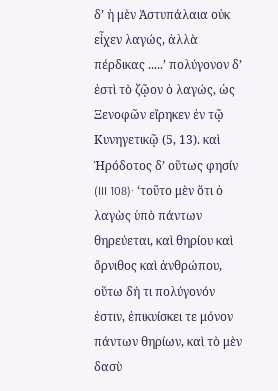δ’ ἡ μὲν Ἀστυπάλαια οὐκ εἶχεν λαγώς, ἀλλὰ πέρδικας .....’ πολύγονον δ’ ἐστὶ τὸ ζῷον ὁ λαγώς, ὡς Ξενοφῶν εἴρηκεν ἐν τῷ Κυνηγετικῷ (5, 13). καὶ Ἡρόδοτος δ’ οὕτως φησίν (III 108)· ‘τοῦτο μὲν ὅτι ὁ λαγὼς ὑπὸ πάντων θηρεύεται, καὶ θηρίου καὶ ὄρνιθος καὶ ἀνθρώπου, οὕτω δή τι πολύγονόν ἐστιν, ἐπικυίσκει τε μόνον πάντων θηρίων, καὶ τὸ μὲν δασὺ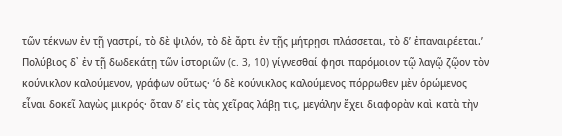τῶν τέκνων ἐν τῇ γαστρί, τὸ δὲ ψιλόν, τὸ δὲ ἄρτι ἐν τῇς μήτρῃσι πλάσσεται, τὸ δ’ ἐπαναιρέεται.’ Πολύβιος δ᾽ ἐν τῇ δωδεκάτῃ τῶν ἱστοριῶν (c. 3, 10) γίγνεσθαί φησι παρόμοιον τῷ λαγῷ ζῷον τὸν κούνικλον καλούμενον, γράφων οὕτως· ‘ὁ δὲ κούνικλος καλούμενος πόρρωθεν μὲν ὁρώμενος εἶναι δοκεῖ λαγὼς μικρός· ὅταν δ’ εἰς τὰς χεῖρας λάβῃ τις, μεγάλην ἔχει διαφορὰν καὶ κατὰ τὴν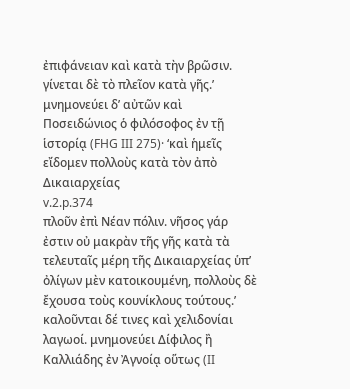ἐπιφάνειαν καὶ κατὰ τὴν βρῶσιν. γίνεται δὲ τὸ πλεῖον κατὰ γῆς.’ μνημονεύει δ’ αὐτῶν καὶ Ποσειδώνιος ὁ φιλόσοφος ἐν τῇ ἱστορίᾳ (FHG III 275)· ‘καὶ ἡμεῖς εἴδομεν πολλοὺς κατὰ τὸν ἀπὸ Δικαιαρχείας
v.2.p.374
πλοῦν ἐπὶ Νέαν πόλιν. νῆσος γάρ ἐστιν οὐ μακρὰν τῆς γῆς κατὰ τὰ τελευταῖς μέρη τῆς Δικαιαρχείας ὑπ’ ὀλίγων μὲν κατοικουμένη, πολλοὺς δὲ ἔχουσα τοὺς κουνίκλους τούτους.’ καλοῦνται δέ τινες καὶ χελιδονίαι λαγωοί. μνημονεύει Δίφιλος ἢ Καλλιάδης ἐν Ἀγνοίᾳ οὕτως (II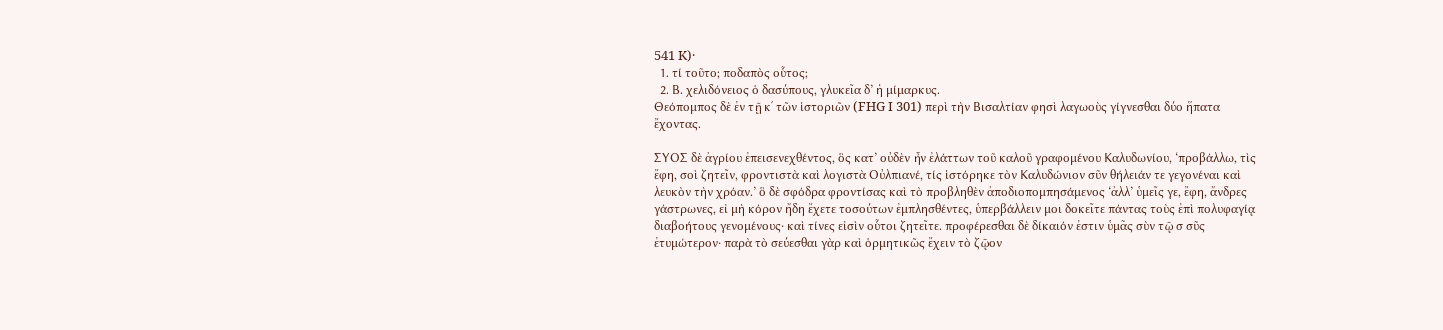541 K)·
  1. τί τοῦτο; ποδαπὸς οὗτος;
  2. Β. χελιδόνειος ὁ δασύπους, γλυκεῖα δ’ ἡ μίμαρκυς.
Θεόπομπος δὲ ἐν τῇ κʹ τῶν ἱστοριῶν (FHG I 301) περὶ τὴν Βισαλτίαν φησὶ λαγωοὺς γίγνεσθαι δύο ἥπατα ἔχοντας.

ΣΥΟΣ δὲ ἀγρίου ἐπεισενεχθέντος, ὃς κατ’ οὐδὲν ἦν ἐλάττων τοῦ καλοῦ γραφομένου Καλυδωνίου, ‘προβάλλω, τὶς ἔφη, σοὶ ζητεῖν, φροντιστὰ καὶ λογιστὰ Οὐλπιανέ, τίς ἱστόρηκε τὸν Καλυδώνιον σῦν θήλειάν τε γεγονέναι καὶ λευκὸν τὴν χρόαν.’ ὃ δὲ σφόδρα φροντίσας καὶ τὸ προβληθὲν ἀποδιοπομπησάμενος ‘ἀλλ’ ὑμεῖς γε, ἔφη, ἄνδρες γάστρωνες, εἰ μὴ κόρον ἤδη ἔχετε τοσούτων ἐμπλησθέντες, ὑπερβάλλειν μοι δοκεῖτε πάντας τοὺς ἐπὶ πολυφαγίᾳ διαβοήτους γενομένους· καὶ τίνες εἰσὶν οὗτοι ζητεῖτε. προφέρεσθαι δὲ δίκαιόν ἐστιν ὑμᾶς σὺν τῷ σ σῦς ἐτυμώτερον· παρὰ τὸ σεύεσθαι γὰρ καὶ ὁρμητικῶς ἔχειν τὸ ζῷον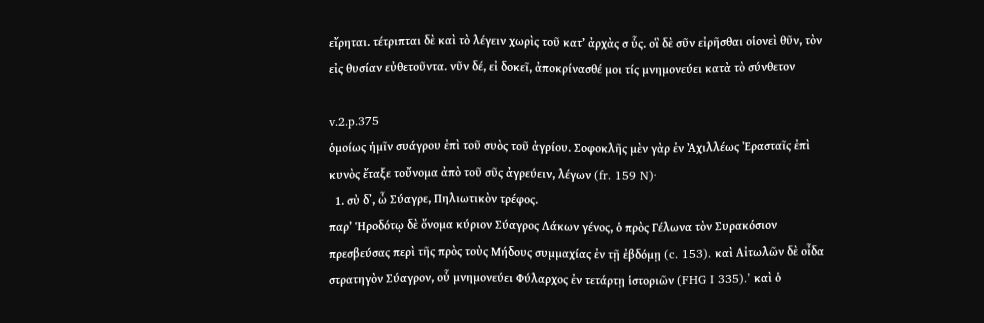εἴρηται. τέτριπται δὲ καὶ τὸ λέγειν χωρὶς τοῦ κατ’ ἀρχὰς σ ὗς. οἳ δὲ σῦν εἰρῆσθαι οἱονεὶ θῦν, τὸν εἰς θυσίαν εὐθετοῦντα. νῦν δέ, εἰ δοκεῖ, ἀποκρίνασθέ μοι τίς μνημονεύει κατὰ τὸ σύνθετον

v.2.p.375
ὁμοίως ἡμῖν συάγρου ἐπὶ τοῦ συὸς τοῦ ἀγρίου. Σοφοκλῆς μὲν γὰρ ἐν Ἀχιλλέως Ἐρασταῖς ἐπὶ κυνὸς ἔταξε τοὔνομα ἀπὸ τοῦ σῦς ἀγρεύειν, λέγων (fr. 159 N)·
  1. σὺ δ᾽, ὦ Σύαγρε, Πηλιωτικὸν τρέφος.
παρ’ Ἡροδότῳ δὲ ὄνομα κύριον Σύαγρος Λάκων γένος, ὁ πρὸς Γέλωνα τὸν Συρακόσιον πρεσβεύσας περὶ τῆς πρὸς τοὺς Μήδους συμμαχίας ἐν τῇ ἐβδόμῃ (c. 153). καὶ Αἰτωλῶν δὲ οἶδα στρατηγὸν Σύαγρον, οὗ μνημονεύει Φύλαρχος ἐν τετάρτῃ ἱστοριῶν (FHG I 335).’ καὶ ὁ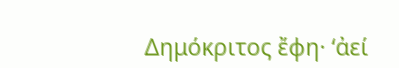Δημόκριτος ἔφη· ‘ἀεί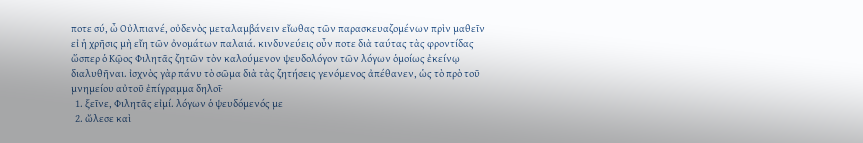ποτε σύ, ὦ Οὐλπιανέ, οὐδενὸς μεταλαμβάνειν εἴωθας τῶν παρασκευαζομένων πρὶν μαθεῖν εἰ ἡ χρῆσις μὴ εἴη τῶν ὀνομάτων παλαιά. κινδυνεύεις οὖν ποτε διὰ ταύτας τὰς φροντίδας ὥσπερ ὁ Κῷος Φιλητᾶς ζητῶν τὸν καλούμενον ψευδολόγον τῶν λόγων ὁμοίως ἐκείνῳ διαλυθῆναι. ἰσχνὸς γὰρ πάνυ τὸ σῶμα διὰ τὰς ζητήσεις γενόμενος ἀπέθανεν, ὡς τὸ πρὸ τοῦ μνημείου αὐτοῦ ἐπίγραμμα δηλοῖ·
  1. ξεῖνε, Φιλητᾶς εἰμί. λόγων ὁ ψευδόμενός με
  2. ὤλεσε καὶ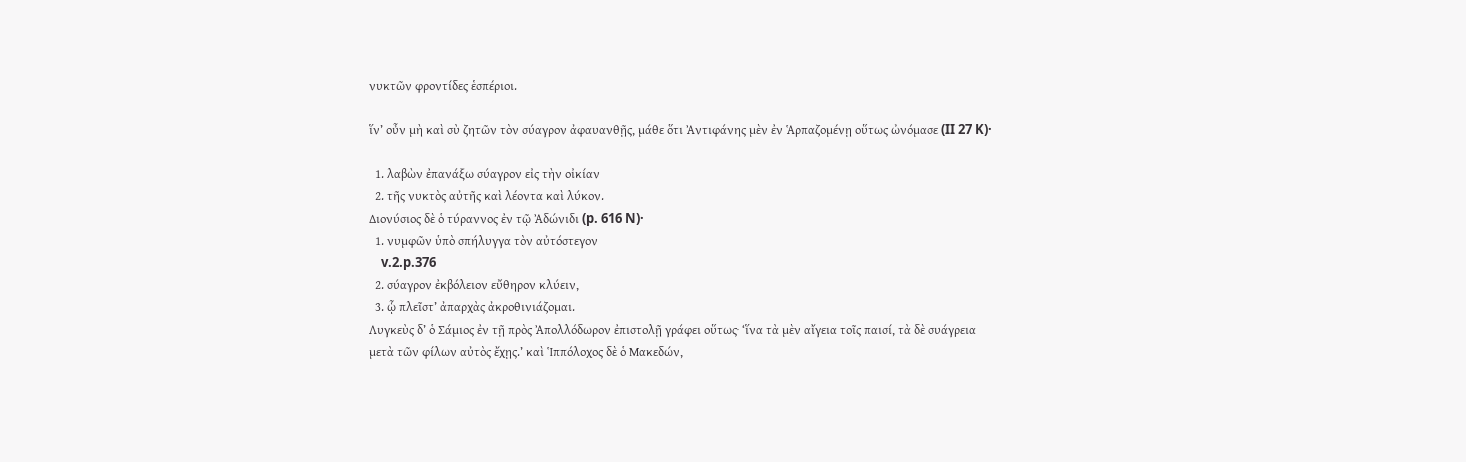νυκτῶν φροντίδες ἑσπέριοι.

ἵν’ οὖν μὴ καὶ σὺ ζητῶν τὸν σύαγρον ἀφαυανθῇς, μάθε ὅτι Ἀντιφάνης μὲν ἐν Ἁρπαζομένῃ οὕτως ὠνόμασε (II 27 K)·

  1. λαβὼν ἐπανάξω σύαγρον εἰς τὴν οἰκίαν
  2. τῆς νυκτὸς αὐτῆς καὶ λέοντα καὶ λύκον.
Διονύσιος δὲ ὁ τύραννος ἐν τῷ Ἀδώνιδι (p. 616 N)·
  1. νυμφῶν ὑπὸ σπήλυγγα τὸν αὐτόστεγον
    v.2.p.376
  2. σύαγρον ἐκβόλειον εὔθηρον κλύειν,
  3. ᾧ πλεῖστ’ ἀπαρχὰς ἀκροθινιάζομαι.
Λυγκεὺς δ’ ὁ Σάμιος ἐν τῇ πρὸς Ἀπολλόδωρον ἐπιστολῇ γράφει οὕτως· ‘ἵνα τὰ μὲν αἴγεια τοῖς παισί, τὰ δὲ συάγρεια μετὰ τῶν φίλων αὐτὸς ἔχῃς.’ καὶ Ἱππόλοχος δὲ ὁ Μακεδών,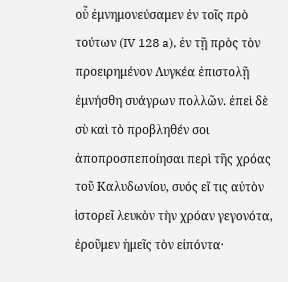οὗ ἐμνημονεύσαμεν ἐν τοῖς πρὸ τούτων (IV 128 a), ἐν τῇ πρὸς τὸν προειρημένον Λυγκέα ἐπιστολῇ ἐμνήσθη συάγρων πολλῶν. ἐπεὶ δὲ σὺ καὶ τὸ προβληθέν σοι ἀποπροσπεποίησαι περὶ τῆς χρόας τοῦ Καλυδωνίου, συός εἴ τις αὐτὸν ἱστορεῖ λευκὸν τὴν χρόαν γεγονότα, ἐροῦμεν ἡμεῖς τὸν εἰπόντα·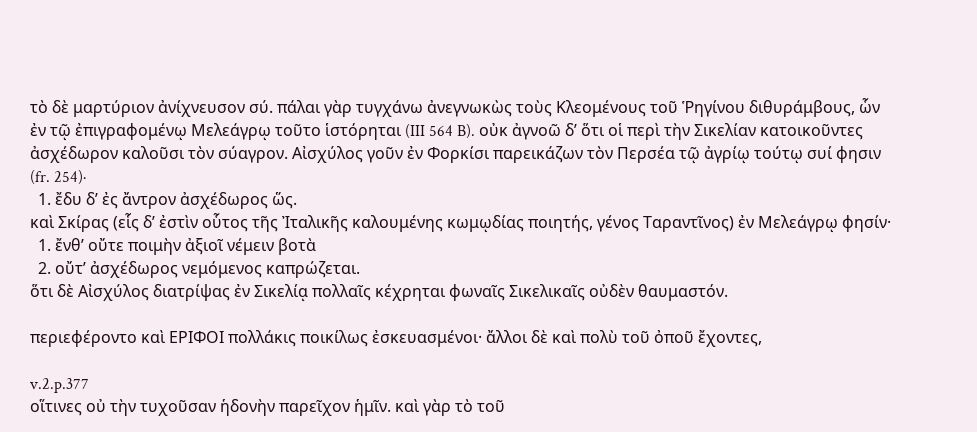τὸ δὲ μαρτύριον ἀνίχνευσον σύ. πάλαι γὰρ τυγχάνω ἀνεγνωκὼς τοὺς Κλεομένους τοῦ Ῥηγίνου διθυράμβους, ὧν ἐν τῷ ἐπιγραφομένῳ Μελεάγρῳ τοῦτο ἱστόρηται (III 564 B). οὐκ ἀγνοῶ δ’ ὅτι οἱ περὶ τὴν Σικελίαν κατοικοῦντες ἀσχέδωρον καλοῦσι τὸν σύαγρον. Αἰσχύλος γοῦν ἐν Φορκίσι παρεικάζων τὸν Περσέα τῷ ἀγρίῳ τούτῳ συί φησιν (fr. 254)·
  1. ἔδυ δ’ ἐς ἄντρον ἀσχέδωρος ὥς.
καὶ Σκίρας (εἷς δ’ ἐστὶν οὗτος τῆς Ἰταλικῆς καλουμένης κωμῳδίας ποιητής, γένος Ταραντῖνος) ἐν Μελεάγρῳ φησίν·
  1. ἔνθ’ οὔτε ποιμὴν ἀξιοῖ νέμειν βοτὰ
  2. οὔτ’ ἀσχέδωρος νεμόμενος καπρώζεται.
ὅτι δὲ Αἰσχύλος διατρίψας ἐν Σικελίᾳ πολλαῖς κέχρηται φωναῖς Σικελικαῖς οὐδὲν θαυμαστόν.

περιεφέροντο καὶ ΕΡΙΦΟΙ πολλάκις ποικίλως ἐσκευασμένοι· ἄλλοι δὲ καὶ πολὺ τοῦ ὀποῦ ἔχοντες,

v.2.p.377
οἵτινες οὐ τὴν τυχοῦσαν ἡδονὴν παρεῖχον ἡμῖν. καὶ γὰρ τὸ τοῦ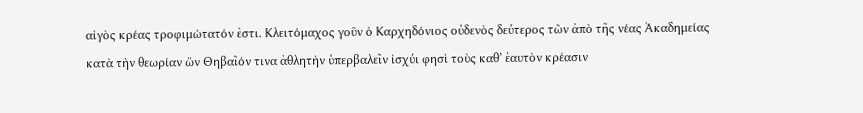αἰγὸς κρέας τροφιμώτατόν ἐστι. Κλειτόμαχος γοῦν ὁ Καρχηδόνιος οὐδενὸς δεύτερος τῶν ἀπὸ τῆς νέας Ἀκαδημείας κατὰ τὴν θεωρίαν ὢν Θηβαῖόν τινα ἀθλητὴν ὑπερβαλεῖν ἰσχύι φησὶ τοὺς καθ’ ἑαυτὸν κρέασιν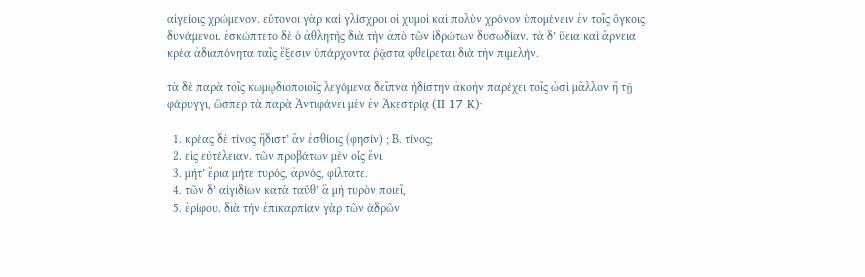αἰγείοις χρώμενον. εὔτονοι γὰρ καὶ γλίσχροι οἱ χυμοὶ καὶ πολὺν χρόνον ὑπομένειν ἐν τοῖς ὄγκοις δυνάμενοι. ἐσκώπτετο δὲ ὁ ἀθλητὴς διὰ τὴν ἀπὸ τῶν ἱδρώτων δυσωδίαν. τὰ δ’ ὕεια καὶ ἄρνεια κρέα ἀδιαπόνητα ταῖς ἕξεσιν ὑπάρχοντα ῥᾷστα φθείρεται διὰ τὴν πιμελήν.

τὰ δὲ παρὰ τοῖς κωμῳδιοποιοῖς λεγόμενα δεῖπνα ἡδίστην ἀκοὴν παρέχει τοῖς ὠσὶ μᾶλλον ἢ τῇ φάρυγγι, ὥσπερ τὰ παρὰ Ἀντιφάνει μὲν ἐν Ἀκεστρίᾳ (II 17 K)·

  1. κρέας δὲ τίνος ἥδιστ’ ἂν ἐσθίοις (φησίν) ; Β. τίνος;
  2. εἰς εὐτέλειαν. τῶν προβάτων μὲν οἷς ἔνι
  3. μήτ’ ἔρια μήτε τυρός, ἀρνός, φίλτατε.
  4. τῶν δ’ αἰγιδίων κατὰ ταὔθ’ ἃ μὴ τυρὸν ποιεῖ,
  5. ἐρίφου. διὰ τὴν ἐπικαρπίαν γὰρ τῶν ἁδρῶν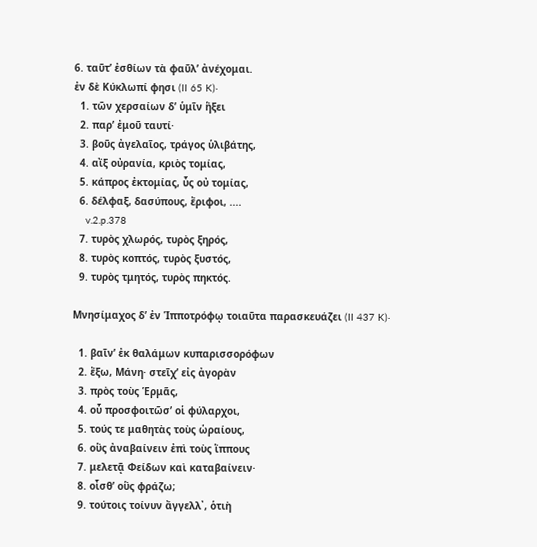6. ταῦτ’ ἐσθίων τὰ φαῦλ’ ἀνέχομαι.
ἐν δὲ Κύκλωπί φησι (II 65 K)·
  1. τῶν χερσαίων δ’ ὑμῖν ἥξει
  2. παρ’ ἐμοῦ ταυτί·
  3. βοῦς ἀγελαῖος, τράγος ὑλιβάτης,
  4. αἲξ οὐρανία, κριὸς τομίας,
  5. κάπρος ἐκτομίας, ὗς οὐ τομίας,
  6. δέλφαξ, δασύπους, ἔριφοι, ....
    v.2.p.378
  7. τυρὸς χλωρός, τυρὸς ξηρός,
  8. τυρὸς κοπτός, τυρὸς ξυστός,
  9. τυρὸς τμητός, τυρὸς πηκτός.

Μνησίμαχος δ’ ἐν Ἱπποτρόφῳ τοιαῦτα παρασκευάζει (II 437 K)·

  1. βαῖν’ ἐκ θαλάμων κυπαρισσορόφων
  2. ἔξω, Μάνη· στεῖχ’ εἰς ἀγορὰν
  3. πρὸς τοὺς Ἑρμᾶς,
  4. οὗ προσφοιτῶσ’ οἱ φύλαρχοι,
  5. τούς τε μαθητὰς τοὺς ὡραίους,
  6. οὓς ἀναβαίνειν ἐπὶ τοὺς ἵππους
  7. μελετᾷ Φείδων καὶ καταβαίνειν·
  8. οἶσθ’ οὓς φράζω;
  9. τούτοις τοίνυν ἄγγελλ᾽, ὁτιὴ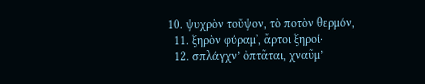10. ψυχρὸν τοὔψον, τὸ ποτὸν θερμόν,
  11. ξηρὸν φύραμ᾽, ἄρτοι ξηροί·
  12. σπλάγχν’ ὀπτᾶται, χναῦμ’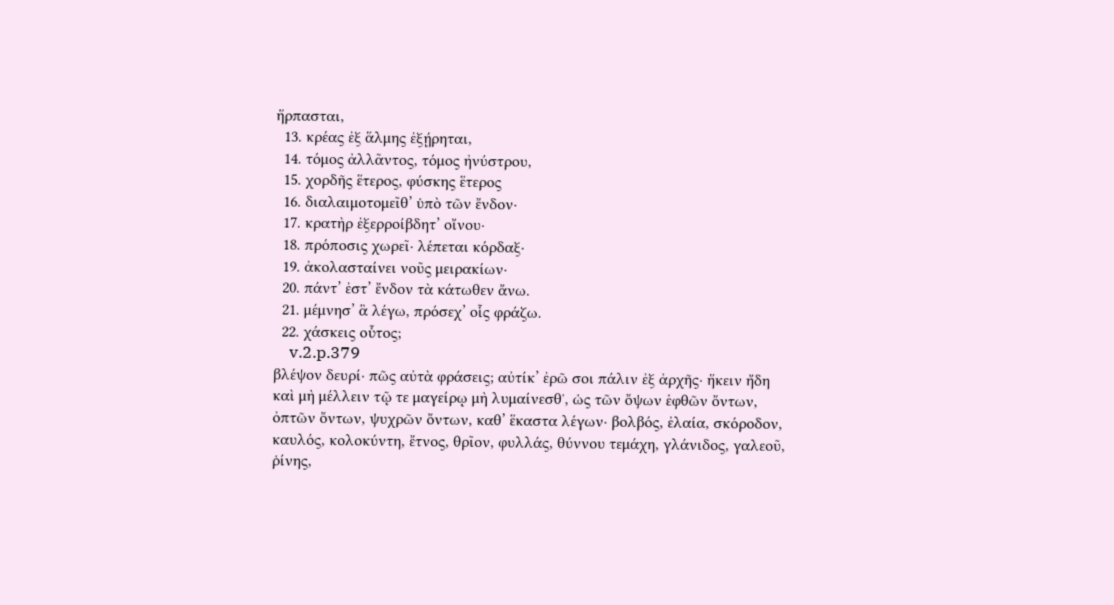ἥρπασται,
  13. κρέας ἐξ ἅλμης ἐξῄρηται,
  14. τόμος ἀλλᾶντος, τόμος ἠνύστρου,
  15. χορδῆς ἕτερος, φύσκης ἕτερος
  16. διαλαιμοτομεῖθ’ ὑπὸ τῶν ἔνδον·
  17. κρατὴρ ἐξερροίβδητ’ οἴνου·
  18. πρόποσις χωρεῖ· λέπεται κόρδαξ·
  19. ἀκολασταίνει νοῦς μειρακίων·
  20. πάντ’ ἐστ’ ἔνδον τὰ κάτωθεν ἄνω.
  21. μέμνησ’ ἃ λέγω, πρόσεχ’ οἷς φράζω.
  22. χάσκεις οὗτος;
    v.2.p.379
βλέψον δευρί· πῶς αὐτὰ φράσεις; αὐτίκ’ ἐρῶ σοι πάλιν ἐξ ἀρχῆς· ἥκειν ἤδη καὶ μὴ μέλλειν τῷ τε μαγείρῳ μὴ λυμαίνεσθ᾽, ὡς τῶν ὄψων ἑφθῶν ὄντων, ὀπτῶν ὄντων, ψυχρῶν ὄντων, καθ’ ἕκαστα λέγων· βολβός, ἐλαία, σκόροδον, καυλός, κολοκύντη, ἔτνος, θρῖον, φυλλάς, θύννου τεμάχη, γλάνιδος, γαλεοῦ, ῥίνης,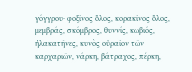γόγγρου· φοξῖνος ὅλος, κορακῖνος ὅλος, μεμβράς, σκόμβρος, θυννίς, κωβιός, ἠλακατῆνες, κυνὸς οὐραῖον τῶν καρχαριῶν, νάρκη, βάτραχος, πέρκη,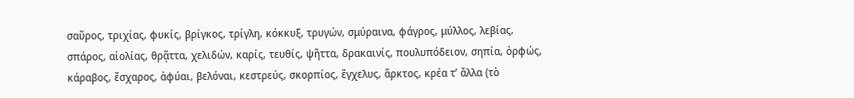σαῦρος, τριχίας, φυκίς, βρίγκος, τρίγλη, κόκκυξ, τρυγών, σμύραινα, φάγρος, μύλλος, λεβίας, σπάρος, αἰολίας, θρᾷττα, χελιδών, καρίς, τευθίς, ψῆττα, δρακαινίς, πουλυπόδειον, σηπία, ὀρφώς, κάραβος, ἔσχαρος, ἀφύαι, βελόναι, κεστρεύς, σκορπίος, ἔγχελυς, ἄρκτος, κρέα τ’ ἄλλα (τὸ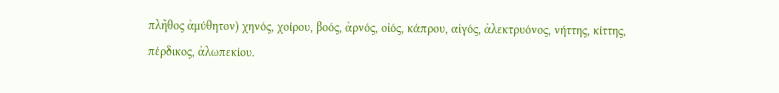πλῆθος ἀμύθητον) χηνός, χοίρου, βοός, ἀρνός, οἰός, κάπρου, αἰγός, ἀλεκτρυόνος, νήττης, κίττης, πέρδικος, ἀλωπεκίου.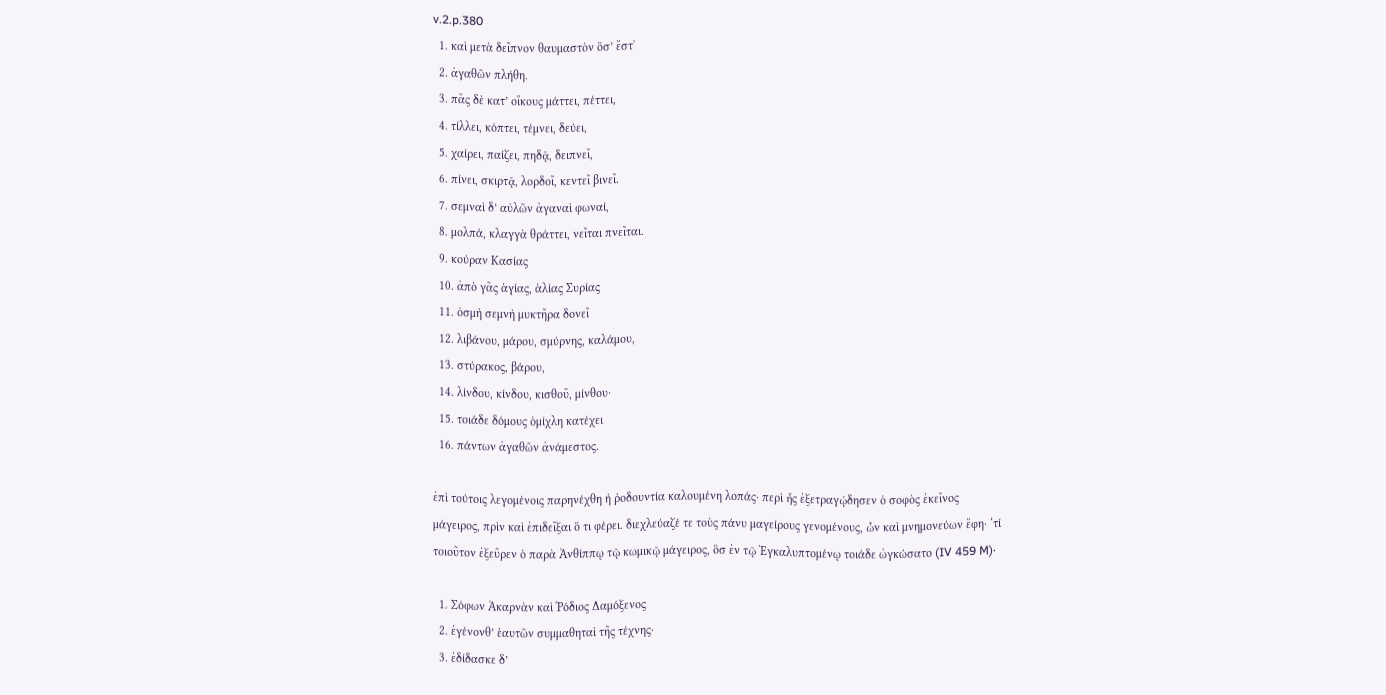v.2.p.380
  1. καὶ μετὰ δεῖπνον θαυμαστὸν ὅσ’ ἔστ᾽
  2. ἀγαθῶν πλήθη.
  3. πᾶς δὲ κατ’ οἴκους μάττει, πέττει,
  4. τίλλει, κόπτει, τέμνει, δεύει,
  5. χαίρει, παίζει, πηδᾷ, δειπνεῖ,
  6. πίνει, σκιρτᾷ, λορδοῖ, κεντεῖ βινεῖ.
  7. σεμναὶ δ’ αὐλῶν ἀγαναὶ φωναί,
  8. μολπά, κλαγγὰ θράττει, νεῖται πνεῖται.
  9. κούραν Κασίας
  10. ἀπὸ γᾶς ἁγίας, ἁλίας Συρίας
  11. ὀσμὴ σεμνὴ μυκτῆρα δονεῖ
  12. λιβάνου, μάρου, σμύρνης, καλάμου,
  13. στύρακος, βάρου,
  14. λίνδου, κίνδου, κισθοῦ, μίνθου·
  15. τοιάδε δόμους ὁμίχλη κατέχει
  16. πάντων ἀγαθῶν ἀνάμεστος.

ἐπὶ τούτοις λεγομένοις παρηνέχθη ἡ ῥοδουντία καλουμένη λοπάς· περὶ ἧς ἐξετραγῴδησεν ὁ σοφὸς ἐκεῖνος μάγειρος, πρὶν καὶ ἐπιδεῖξαι ὅ τι φέρει. διεχλεύαζέ τε τοὺς πάνυ μαγείρους γενομένους, ὧν καὶ μνημονεύων ἔφη· ‘τί τοιοῦτον ἐξεῦρεν ὁ παρὰ Ἀνθίππῳ τῷ κωμικῷ μάγειρος, ὃσ ἐν τῷ Ἐγκαλυπτομένῳ τοιάδε ὠγκώσατο (IV 459 M)·

  1. Σόφων Ἀκαρνὰν καὶ Ῥόδιος Δαμόξενος
  2. ἐγένονθ’ ἑαυτῶν συμμαθηταὶ τῆς τέχνης·
  3. ἐδίδασκε δ’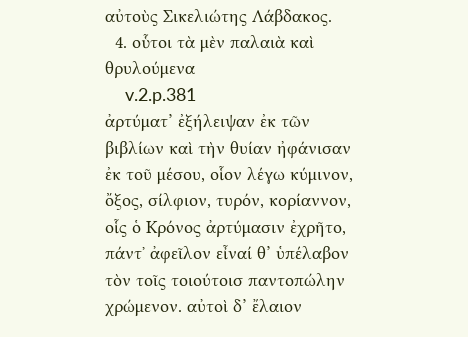αὐτοὺς Σικελιώτης Λάβδακος.
  4. οὗτοι τὰ μὲν παλαιὰ καὶ θρυλούμενα
    v.2.p.381
ἀρτύματ’ ἐξήλειψαν ἐκ τῶν βιβλίων καὶ τὴν θυίαν ἠφάνισαν ἐκ τοῦ μέσου, οἷον λέγω κύμινον, ὄξος, σίλφιον, τυρόν, κορίαννον, οἷς ὁ Κρόνος ἀρτύμασιν ἐχρῆτο, πάντ᾽ ἀφεῖλον εἶναί θ’ ὑπέλαβον τὸν τοῖς τοιούτοισ παντοπώλην χρώμενον. αὐτοὶ δ’ ἔλαιον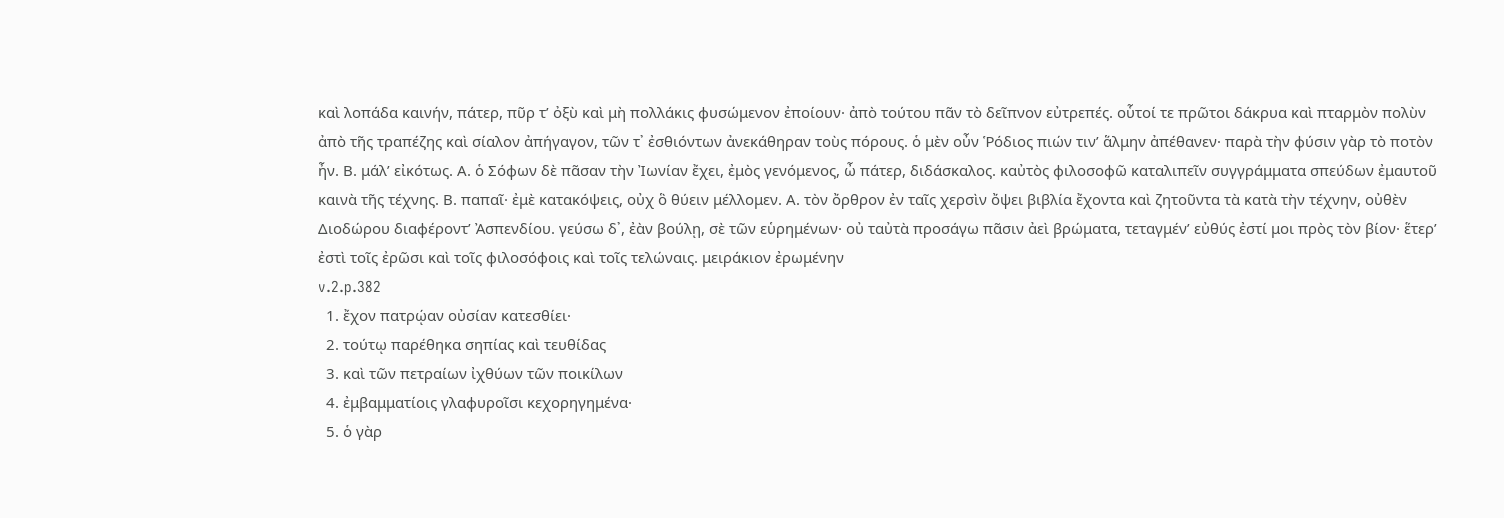καὶ λοπάδα καινήν, πάτερ, πῦρ τ’ ὀξὺ καὶ μὴ πολλάκις φυσώμενον ἐποίουν· ἀπὸ τούτου πᾶν τὸ δεῖπνον εὐτρεπές. οὗτοί τε πρῶτοι δάκρυα καὶ πταρμὸν πολὺν ἀπὸ τῆς τραπέζης καὶ σίαλον ἀπήγαγον, τῶν τ᾽ ἐσθιόντων ἀνεκάθηραν τοὺς πόρους. ὁ μὲν οὖν Ῥόδιος πιών τιν’ ἅλμην ἀπέθανεν· παρὰ τὴν φύσιν γὰρ τὸ ποτὸν ἦν. Β. μάλ’ εἰκότως. Α. ὁ Σόφων δὲ πᾶσαν τὴν Ἰωνίαν ἔχει, ἐμὸς γενόμενος, ὦ πάτερ, διδάσκαλος. καὐτὸς φιλοσοφῶ καταλιπεῖν συγγράμματα σπεύδων ἐμαυτοῦ καινὰ τῆς τέχνης. Β. παπαῖ· ἐμὲ κατακόψεις, οὐχ ὃ θύειν μέλλομεν. Α. τὸν ὄρθρον ἐν ταῖς χερσὶν ὄψει βιβλία ἔχοντα καὶ ζητοῦντα τὰ κατὰ τὴν τέχνην, οὐθὲν Διοδώρου διαφέροντ’ Ἀσπενδίου. γεύσω δ᾽, ἐὰν βούλῃ, σὲ τῶν εὑρημένων· οὐ ταὐτὰ προσάγω πᾶσιν ἀεὶ βρώματα, τεταγμέν’ εὐθύς ἐστί μοι πρὸς τὸν βίον· ἕτερ’ ἐστὶ τοῖς ἐρῶσι καὶ τοῖς φιλοσόφοις καὶ τοῖς τελώναις. μειράκιον ἐρωμένην
v.2.p.382
  1. ἔχον πατρῴαν οὐσίαν κατεσθίει·
  2. τούτῳ παρέθηκα σηπίας καὶ τευθίδας
  3. καὶ τῶν πετραίων ἰχθύων τῶν ποικίλων
  4. ἐμβαμματίοις γλαφυροῖσι κεχορηγημένα·
  5. ὁ γὰρ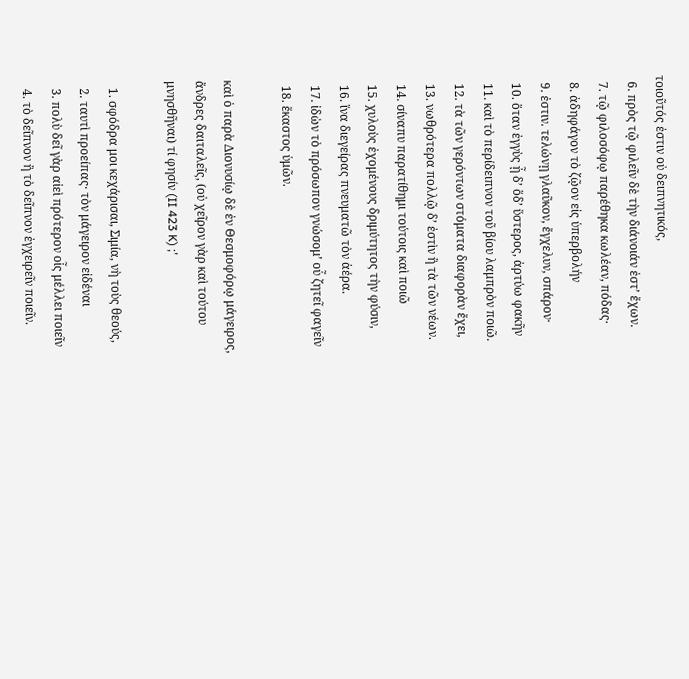τοιοῦτός ἐστιν οὐ δειπνητικός,
  6. πρὸς τῷ φιλεῖν δὲ τὴν διάνοιάν ἐστ’ ἔχων.
  7. τῷ φιλοσόφῳ παρέθηκα κωλέαν, πόδας·
  8. ἀδηφάγον τὸ ζῷον εἰς ὑπερβολήν
  9. ἐστιν. τελώνῃ γλαῦκον, ἔγχελυν, σπάρον·
  10. ὅταν ἐγγὺς ᾖ δ’ ὅδ’ ὕστερος, ἀρτύω φακῆν
  11. καὶ τὸ περίδειπνον τοῦ βίου λαμπρὸν ποιῶ.
  12. τὰ τῶν γερόντων στόματα διαφορὰν ἔχει,
  13. νωθρότερα πολλῷ δ’ ἐστὶν ἢ τὰ τῶν νέων.
  14. σίναπυ παρατίθημι τούτοις καὶ ποιῶ
  15. χυλοὺς ἐχομένους δριμύτητος τὴν φύσιν,
  16. ἵνα διεγείρας πνευματῶ τὸν ἀέρα.
  17. ἰδὼν τὸ πρόσωπον γνώσομ’ οὗ ζητεῖ φαγεῖν
  18. ἕκαστος ὑμῶν.

καὶ ὁ παρὰ Διονυσίῳ δὲ ἐν Θεσμοφόρῳ μάγειρος, ἄνδρες δαιταλεῖς, (οὐ χεῖρον γὰρ καὶ τούτου μνησθῆναι) τί φησίν (II 423 K) ;ʼ

  1. σφόδρα μοι κεχάρισαι, Σιμία, νὴ τοὺς θεούς,
  2. ταυτὶ προείπας· τὸν μάγειρον εἰδέναι
  3. πολὺ δεῖ γὰρ αἰεὶ πρότερον οἷς μέλλει ποιεῖν
  4. τὸ δεῖπνον ἢ τὸ δεῖπνον ἐγχειρεῖν ποιεῖν.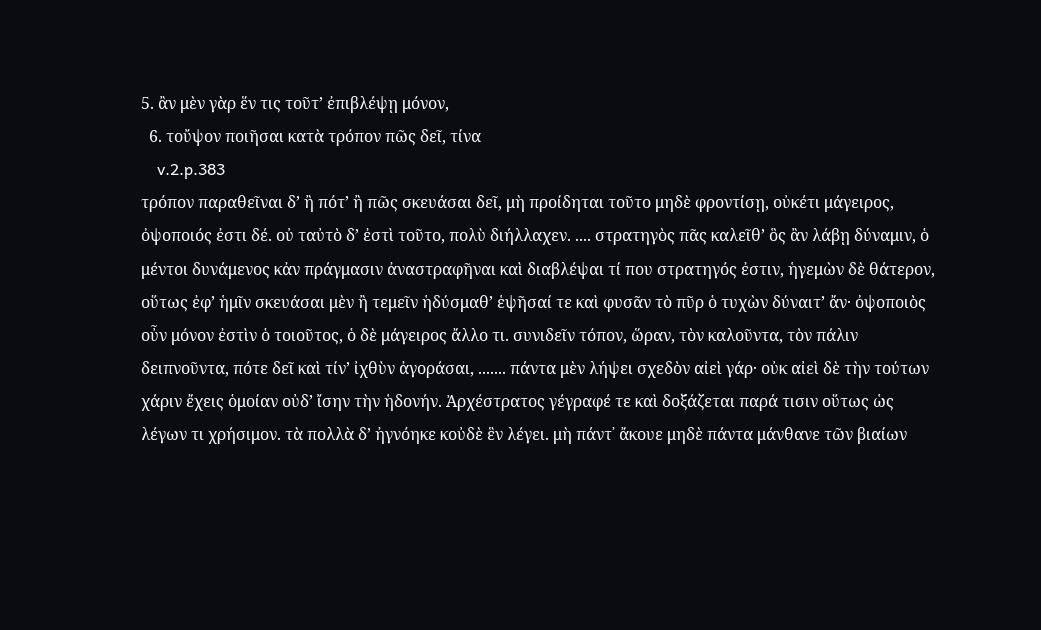5. ἂν μὲν γὰρ ἕν τις τοῦτ’ ἐπιβλέψῃ μόνον,
  6. τοὔψον ποιῆσαι κατὰ τρόπον πῶς δεῖ, τίνα
    v.2.p.383
τρόπον παραθεῖναι δ’ ἢ πότ’ ἢ πῶς σκευάσαι δεῖ, μὴ προίδηται τοῦτο μηδὲ φροντίσῃ, οὐκέτι μάγειρος, ὀψοποιός ἐστι δέ. οὐ ταὐτὸ δ’ ἐστὶ τοῦτο, πολὺ διήλλαχεν. .... στρατηγὸς πᾶς καλεῖθ’ ὃς ἂν λάβῃ δύναμιν, ὁ μέντοι δυνάμενος κἀν πράγμασιν ἀναστραφῆναι καὶ διαβλέψαι τί που στρατηγός ἐστιν, ἡγεμὼν δὲ θάτερον, οὕτως ἐφ’ ἡμῖν σκευάσαι μὲν ἢ τεμεῖν ἡδύσμαθ’ ἑψῆσαί τε καὶ φυσᾶν τὸ πῦρ ὁ τυχὼν δύναιτ’ ἄν· ὀψοποιὸς οὖν μόνον ἐστὶν ὁ τοιοῦτος, ὁ δὲ μάγειρος ἄλλο τι. συνιδεῖν τόπον, ὥραν, τὸν καλοῦντα, τὸν πάλιν δειπνοῦντα, πότε δεῖ καὶ τίν’ ἰχθὺν ἀγοράσαι, ....... πάντα μὲν λήψει σχεδὸν αἰεὶ γάρ· οὐκ αἰεὶ δὲ τὴν τούτων χάριν ἔχεις ὁμοίαν οὐδ’ ἴσην τὴν ἡδονήν. Ἀρχέστρατος γέγραφέ τε καὶ δοξάζεται παρά τισιν οὕτως ὡς λέγων τι χρήσιμον. τὰ πολλὰ δ’ ἠγνόηκε κοὐδὲ ἓν λέγει. μὴ πάντ᾽ ἄκουε μηδὲ πάντα μάνθανε τῶν βιαίων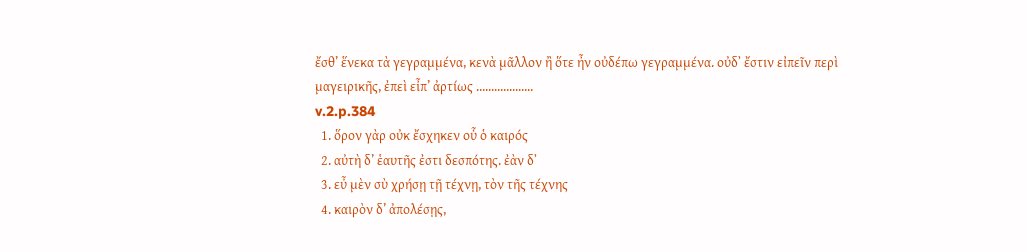ἔσθ’ ἕνεκα τὰ γεγραμμένα, κενὰ μᾶλλον ἢ ὅτε ἦν οὐδέπω γεγραμμένα. οὐδ᾽ ἔστιν εἰπεῖν περὶ μαγειρικῆς, ἐπεὶ εἶπ’ ἀρτίως ...................
v.2.p.384
  1. ὅρον γὰρ οὐκ ἔσχηκεν οὗ ὁ καιρός
  2. αὐτὴ δ’ ἑαυτῆς ἐστι δεσπότης. ἐὰν δ᾽
  3. εὖ μὲν σὺ χρήσῃ τῇ τέχνῃ, τὸν τῆς τέχνης
  4. καιρὸν δ’ ἀπολέσῃς,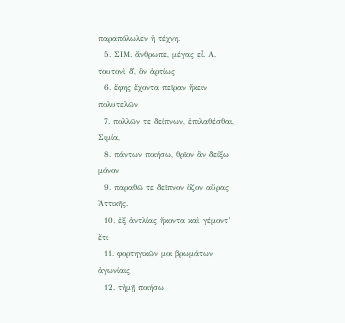παραπόλωλεν ἡ τέχνη.
  5. ΣΙΜ. ἄνθρωπε, μέγας εἶ. Α. τουτονὶ δ᾽, ὃν ἀρτίως
  6. ἔφης ἔχοντα πεῖραν ἥκειν πολυτελῶν
  7. πολλῶν τε δείπνων, ἐπιλαθέσθαι, Σιμία,
  8. πάντων ποιήσω, θρῖον ἂν δείξω μόνον
  9. παραθῶ τε δεῖπνον ὄζον αὔρας Ἀττικῆς.
  10. ἐξ ἀντλίας ἥκοντα καὶ γέμοντ’ ἔτι
  11. φορτηγικῶν μοι βρωμάτων ἀγωνίαις
  12. τἠμῇ ποιήσω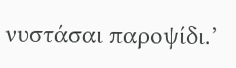νυστάσαι παροψίδι.’